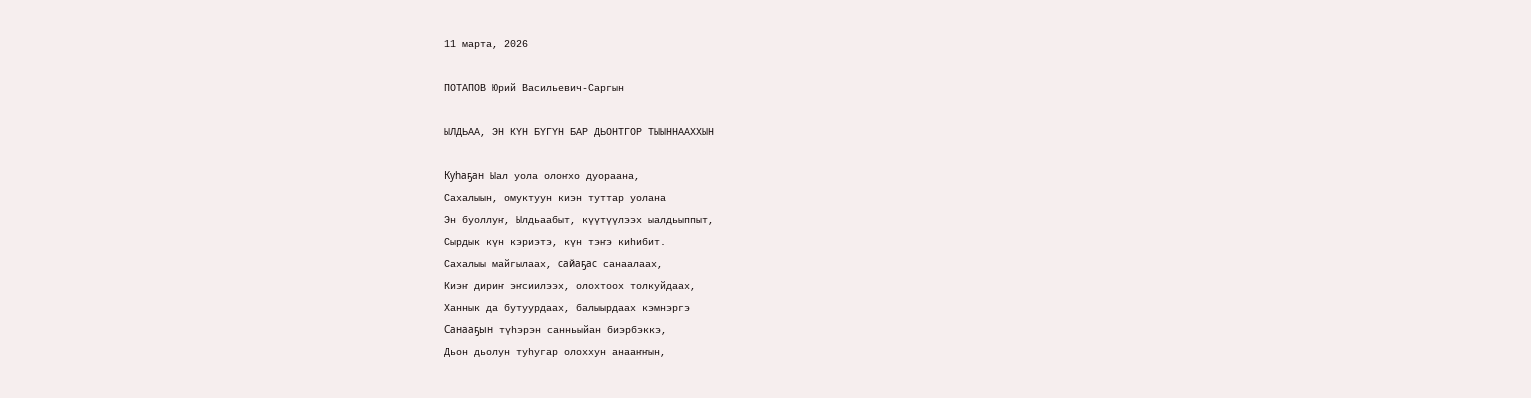11 марта, 2026

ПОТАПОВ Юрий Васильевич-Саргын

ЫЛДЬАА, ЭН КҮН БҮГҮН БАР ДЬОНТГОР ТЫЫННААХХЫН

Куһаҕан Ыал уола олоҥхо дуораана,
Сахалыын, омуктуун киэн туттар уолана
Эн буоллуҥ, Ылдьаабыт, күүтүүлээх ыалдьыппыт,
Сырдык күн кэриэтэ, күн тэҥэ киһибит.
Сахалыы майгылаах, сайаҕас санаалаах,
Киэҥ дириҥ эҥсиилээх, олохтоох толкуйдаах,
Ханнык да бутуурдаах, балыырдаах кэмнэргэ
Санааҕын түһэрэн санньыйан биэрбэккэ,
Дьон дьолун туһугар олоххун анааҥҥын,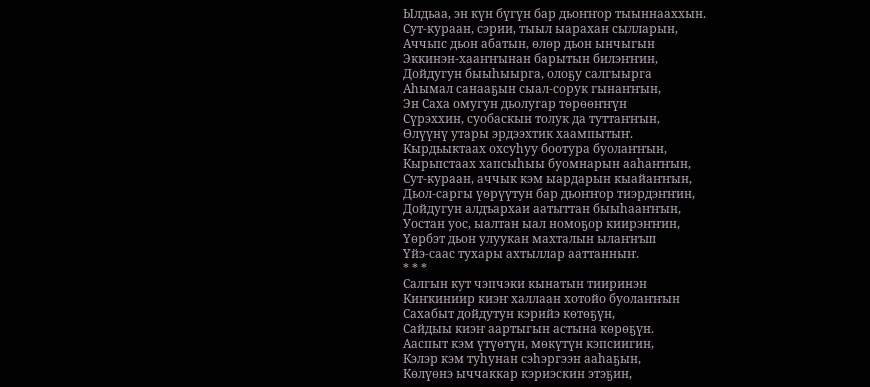Ылдьаа, эн күн бүгүн бар дьоҥҥор тыыннааххын.
Сут-кураан, сэрии, тыыл ыарахан сылларын,
Аччьпс дьон абатын, өлөр дьон ынчыгын
Эккинэн-хааҥҥынан барытын билэҥҥин,
Дойдугун быыһыырга, олоҕу салгыырга
Аһымал санааҕын сыал-сорук гынаҥҥын,
Эн Саха омугун дьолугар төрөөҥҥүн
Сүрэххин, суобаскын толук да туттаҥҥын,
Өлүүнү утары эрдээхтик хаампытыҥ.
Кырдьыктаах охсуһуу боотура буолаҥҥын,
Кырьпстаах хапсыһыы буомнарын ааһаҥҥын,
Сут-кураан, аччык кэм ыардарын кыайаҥҥын,
Дьол-саргы үөрүүтун бар дьоҥҥор тиэрдэҥҥин,
Дойдугун алдъархаи аатыттан быыһааҥҥын,
Уостан уос, ыалтан ыал номоҕор киирэҥҥин,
Үөрбэт дьон улуукан махталын ылаҥнъш
Үйэ-саас тухары ахтыллар ааттанныҥ.
* * *
Салгын кут чэпчэки кынатын тииринэн
Киҥкиниир киэҥ халлаан хотойо буолаҥҥын
Сахабыт дойдутун кэрийэ көтөҕүн,
Сайдыы киэҥ аартыгын астына көрөҕүн.
Ааспыт кэм үтүөтүн, мөкүтүн кэпсиигин,
Кэлэр кэм туһунан сэһэргээн ааһаҕын,
Көлүөнэ ыччаккар кэриэскин этэҕин,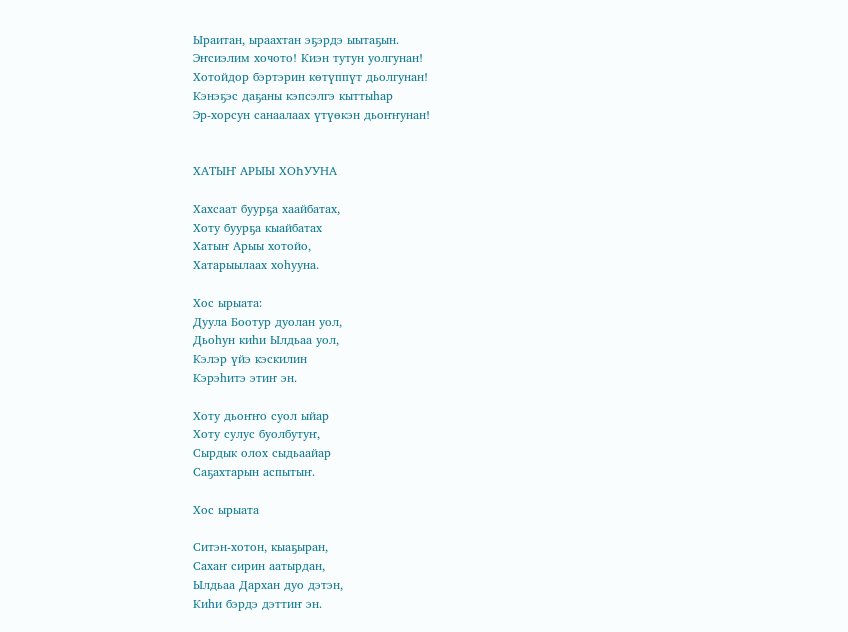Ыраитан, ыраахтан эҕэрдэ ыытаҕын.
Эҥсиэлим хочото! Киэн тутун уолгунан!
Хотойдор бэртэрин көтүппүт дьолгунан!
Кэнэҕэс даҕаны кэпсэлгэ кыттыһар
Эр-хорсун санаалаах үтүөкэн дьоҥҥунан!


ХАТЫҤ АРЫЫ ХОҺУУНА

Хахсаат буурҕа хаайбатах,
Хоту буурҕа кыайбатах
Хатыҥ Арыы хотойо,
Хатарыылаах хоһууна.

Хос ырыата:
Дуула Боотур дуолан уол,
Дьоһун киһи Ылдьаа уол,
Кэлэр үйэ кэскилин
Кэрэһитэ этиҥ эн.

Хоту дьоҥҥо суол ыйар
Хоту сулус буолбутуҥ,
Сырдык олох сыдьаайар
Саҕахтарын аспытыҥ.

Хос ырыата

Ситэн-хотон, кыаҕыран,
Сахаҥ сирин аатырдан,
Ылдьаа Дархан дуо дэтэн,
Киһи бэрдэ дэттиҥ эн.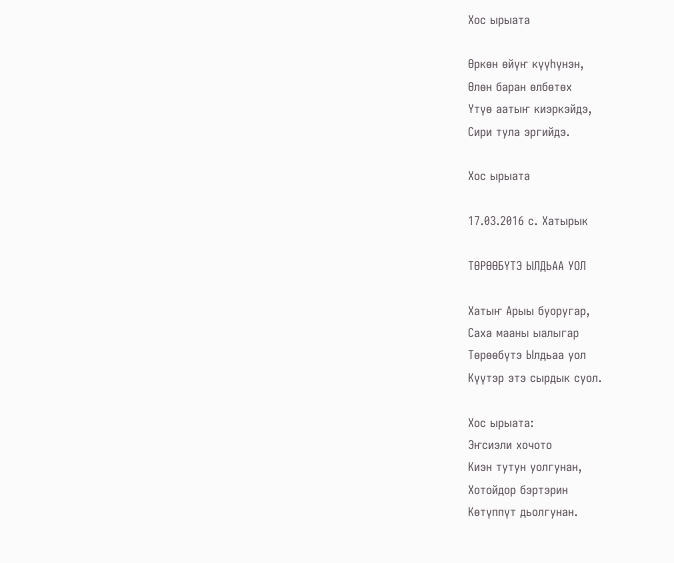Хос ырыата

Өркөн өйүҥ күүһүнэн,
Өлөн баран өлбөтөх
Үтүө аатыҥ киэркэйдэ,
Сири тула эргийдэ.

Хос ырыата

17.03.2016 с. Хатырык

ТӨРӨӨБҮТЭ ЫЛДЬАА УОЛ

Хатыҥ Арыы буоругар,
Саха мааны ыалыгар
Төрөөбүтэ Ылдьаа уол
Күүтэр этэ сырдык суол.

Хос ырыата:
Эҥсиэли хочото
Киэн тутун уолгунан,
Хотойдор бэртэрин
Көтүппүт дьолгунан.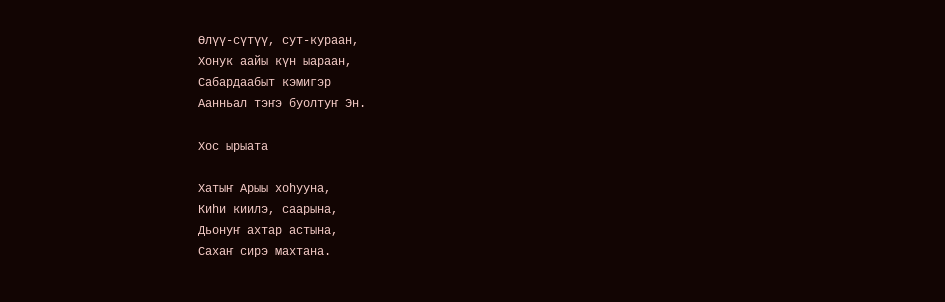Өлүү-сүтүү, сут-кураан,
Хонук аайы күн ыараан,
Сабардаабыт кэмигэр
Аанньал тэҥэ буолтуҥ Эн.

Хос ырыата

Хатыҥ Арыы хоһууна,
Киһи киилэ, саарына,
Дьонуҥ ахтар астына,
Сахаҥ сирэ махтана.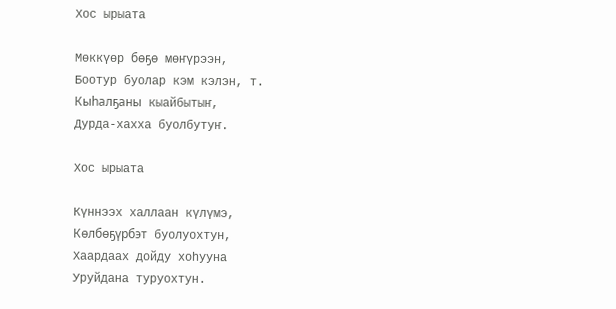Хос ырыата

Мөккүөр бөҕө мөҥүрээн,
Боотур буолар кэм кэлэн, т.
Кыһалҕаны кыайбытыҥ,
Дурда-хахха буолбутуҥ.

Хос ырыата

Күннээх халлаан күлүмэ,
Көлбөҕүрбэт буолуохтун,
Хаардаах дойду хоһууна
Уруйдана туруохтун.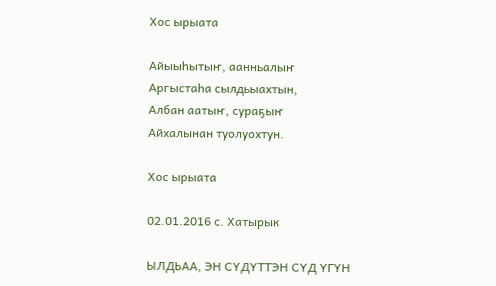Хос ырыата

Айыыһытыҥ, аанньалыҥ
Аргыстаһа сылдьыахтын,
Албан аатыҥ, сураҕыҥ
Айхалынан туолуохтун.

Хос ырыата

02.01.2016 с. Хатырык

ЫЛДЬАА, ЭН СҮДҮТТЭН СҮД ҮГҮН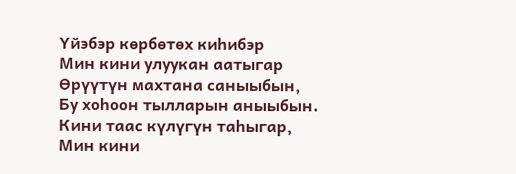Үйэбэр көрбөтөх киһибэр
Мин кини улуукан аатыгар
Өрүүтүн махтана саныыбын,
Бу хоһоон тылларын аныыбын.
Кини таас күлүгүн таһыгар,
Мин кини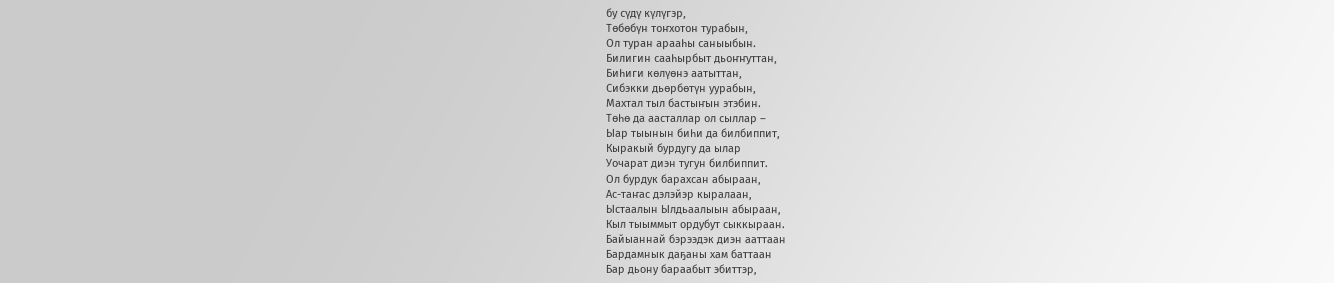бу сүдү күлүгэр,
Төбөбүн тоҥхотон турабын,
Ол туран арааһы саныыбын.
Билигин сааһырбыт дьоҥҥуттан,
Биһиги көлүөнэ аатыттан,
Сибэкки дьөрбөтүн уурабын,
Махтал тыл бастыҥын этэбин.
Төһө да аасталлар ол сыллар –
Ыар тыынын биһи да билбиппит,
Кыракый бурдугу да ылар
Уочарат диэн тугун билбиппит.
Ол бурдук барахсан абыраан,
Ас-таҥас дэлэйэр кыралаан,
Ыстаалын Ылдьаалыын абыраан,
Кыл тыыммыт ордубут сыккыраан.
Байыаннай бэрээдэк диэн ааттаан
Бардамнык даҕаны хам баттаан
Бар дьону бараабыт эбиттэр,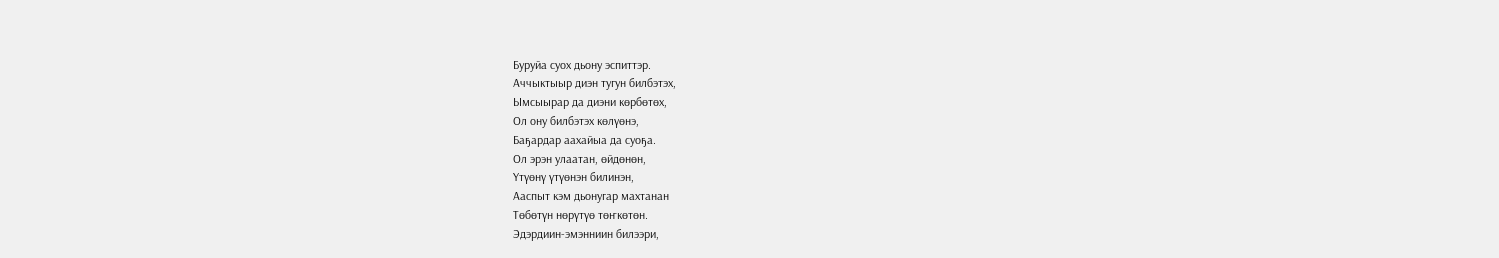Буруйа суох дьону эспиттэр.
Аччыктыыр диэн тугун билбэтэх,
Ымсыырар да диэни көрбөтөх,
Ол ону билбэтэх көлүөнэ,
Баҕардар аахайыа да суоҕа.
Ол эрэн улаатан, өйдөнөн,
Үтүөнү үтүөнэн билинэн,
Ааспыт кэм дьонугар махтанан
Төбөтүн нөрүтүө төҥкөтөн.
Эдэрдиин-эмэнниин билээри,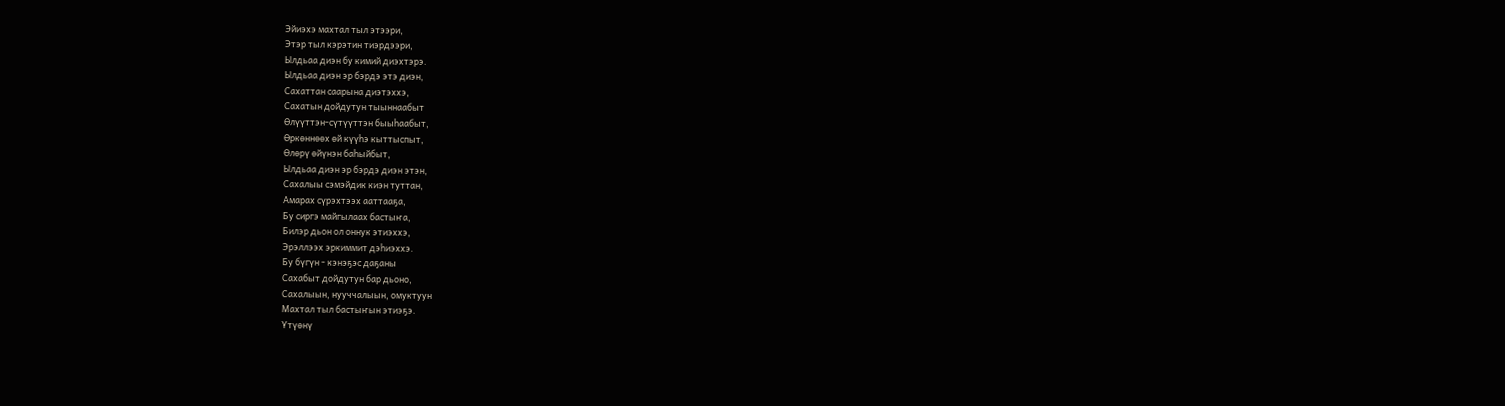Эйиэхэ махтал тыл этээри,
Этэр тыл кэрэтин тиэрдээри,
Ылдьаа диэн бу кимий диэхтэрэ.
Ылдьаа диэн эр бэрдэ этэ диэн,
Сахаттан саарына диэтэххэ,
Сахатын дойдутун тыыннаабыт
Өлүүттэн-сүтүүттэн быыһаабыт,
Өркөннөөх өй күүһэ кыттыспыт,
Өлөрү өйүнэн баһыйбыт,
Ылдьаа диэн эр бэрдэ диэн этэн,
Сахалыы сэмэйдик киэн туттан,
Амарах сүрэхтээх ааттааҕа,
Бу сиргэ майгылаах бастыҥа,
Билэр дьон ол оннук этиэххэ,
Эрэллээх эркиммит дэһиэххэ.
Бу бүгүн - кэнэҕэс даҕаны
Сахабыт дойдутун бар дьоно,
Сахалыын, нууччалыын, омуктуун
Махтал тыл бастыҥын этиэҕэ.
Үтүөнү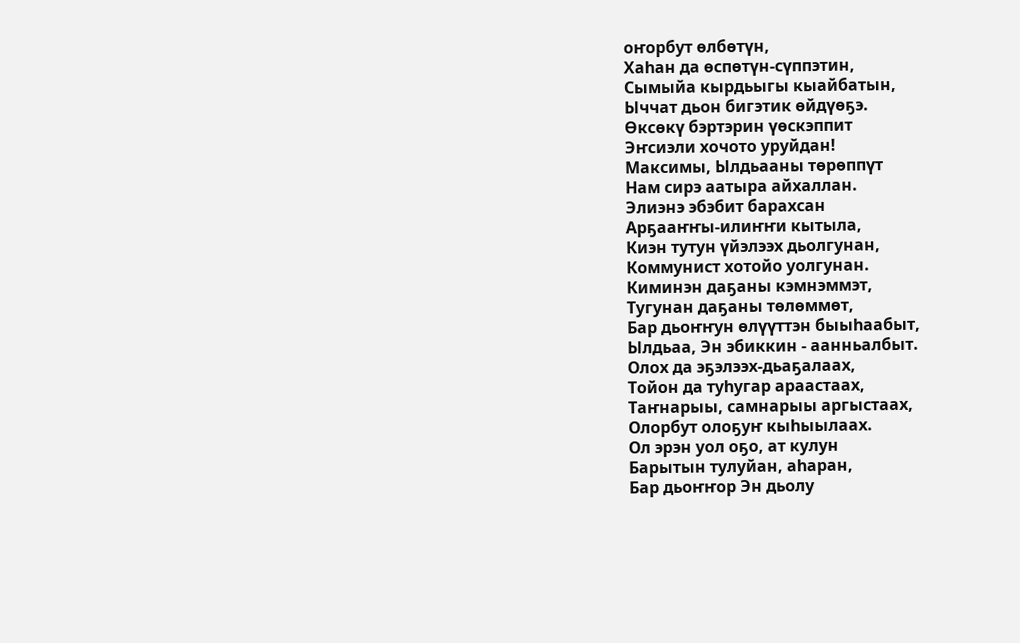оҥорбут өлбөтүн,
Хаһан да өспөтүн-сүппэтин,
Сымыйа кырдьыгы кыайбатын,
Ыччат дьон бигэтик өйдүөҕэ.
Өксөкү бэртэрин үөскэппит
Эҥсиэли хочото уруйдан!
Максимы, Ылдьааны төрөппүт
Нам сирэ аатыра айхаллан.
Элиэнэ эбэбит барахсан
Арҕааҥҥы-илиҥҥи кытыла,
Киэн тутун үйэлээх дьолгунан,
Коммунист хотойо уолгунан.
Киминэн даҕаны кэмнэммэт,
Тугунан даҕаны төлөммөт,
Бар дьоҥҥун өлүүттэн быыһаабыт,
Ылдьаа, Эн эбиккин - аанньалбыт.
Олох да эҕэлээх-дьаҕалаах,
Тойон да туһугар араастаах,
Таҥнарыы, самнарыы аргыстаах,
Олорбут олоҕуҥ кыһыылаах.
Ол эрэн уол оҕо, ат кулун
Барытын тулуйан, аһаран,
Бар дьоҥҥор Эн дьолу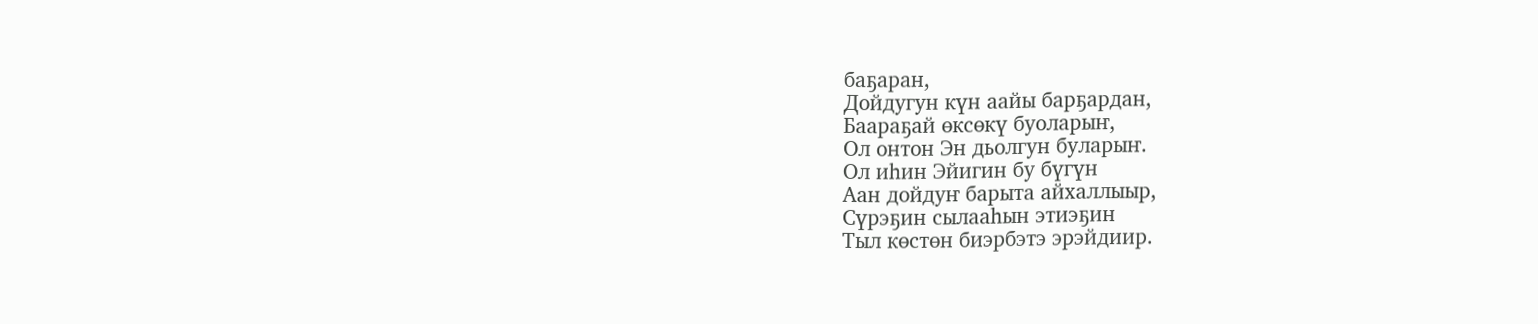баҕаран,
Дойдугун күн аайы барҕардан,
Баараҕай өксөкү буоларыҥ,
Ол онтон Эн дьолгун буларыҥ.
Ол иһин Эйигин бу бүгүн
Аан дойдуҥ барыта айхаллыыр,
Сүрэҕин сылааһын этиэҕин
Тыл көстөн биэрбэтэ эрэйдиир.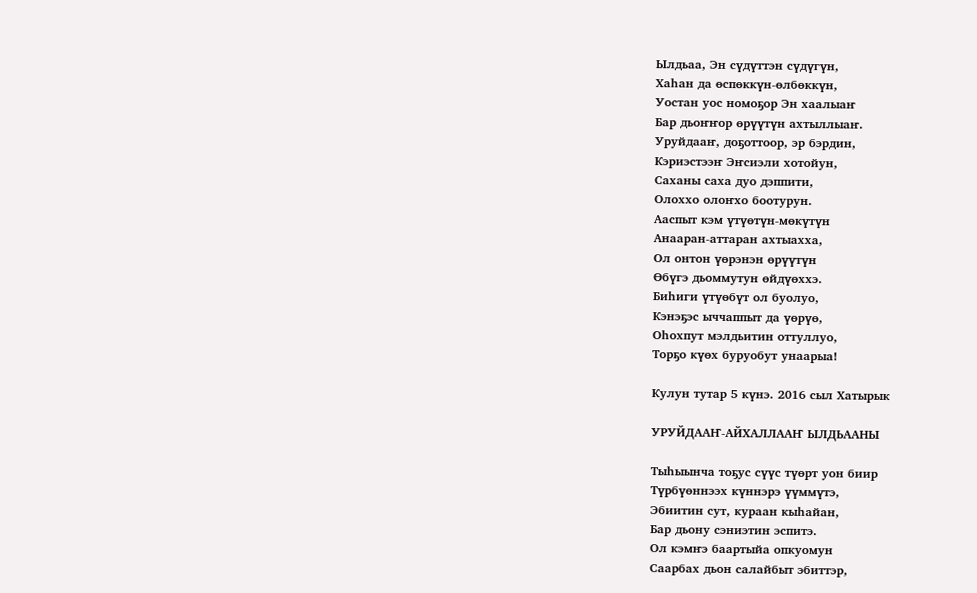Ылдьаа, Эн сүдүттэн сүдүгүн,
Хаһан да өспөккүн-өлбөккүн,
Уостан уос номоҕор Эн хаалыаҥ
Бар дьоҥҥор өрүүтүн ахтыллыаҥ.
Уруйдааҥ, доҕоттоор, эр бэрдин,
Кэриэстээҥ Эҥсиэли хотойун,
Саханы саха дуо дэппити,
Олоххо олоҥхо боотурун.
Ааспыт кэм үтүөтүн-мөкүтүн
Анааран-аттаран ахтыахха,
Ол онтон үөрэнэн өрүүтүн
Өбүгэ дьоммутун өйдүөххэ.
Биһиги үтүөбүт ол буолуо,
Кэнэҕэс ыччаппыт да үөрүө,
Оһохпут мэлдьитин оттуллуо,
Торҕо күөх буруобут унаарыа!

Кулун тутар 5 күнэ. 2016 сыл Хатырык

УРУЙДААҤ-АЙХАЛЛААҤ ЫЛДЬААНЫ

Тыһыынча тоҕус сүүс түөрт уон биир
Түрбүөннээх күннэрэ үүммүтэ,
Эбиитин сут, кураан кыһайан,
Бар дьону сэниэтин эспитэ.
Ол кэмҥэ баартыйа опкуомун
Саарбах дьон салайбыт эбиттэр,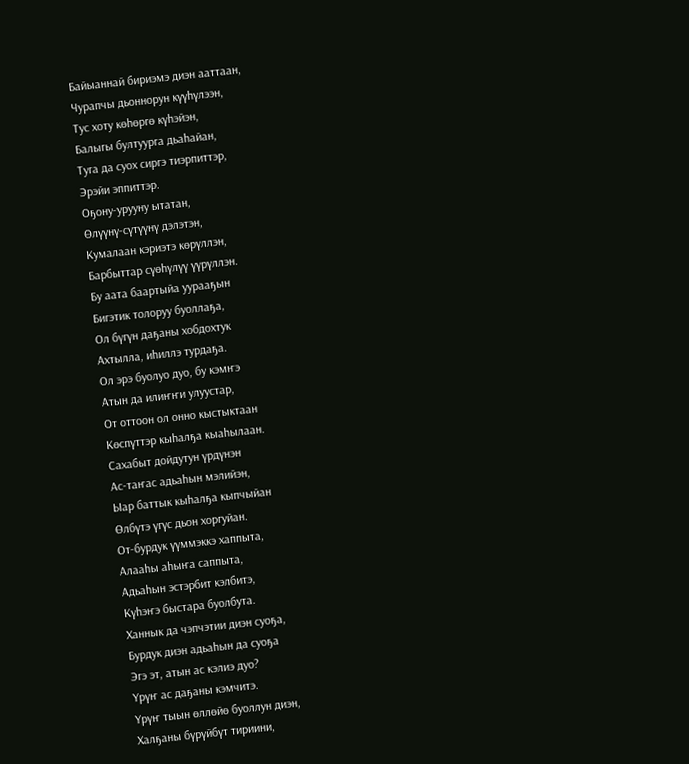Байыаннай бириэмэ диэн ааттаан,
Чурапчы дьоннорун күүһүлээн,
Тус хоту көһөргө күһэйэн,
Балыгы бултуурга дьаһайан,
Туга да суох сиргэ тиэрпиттэр,
Эрэйи эппиттэр.
Оҕону-урууну ытатан,
Өлүүнү-сүтүүнү дэлэтэн,
Кумалаан кэриэтэ көрүллэн,
Барбыттар сүөһүлүү үүрүллэн.
Бу аата баартыйа уурааҕын
Бигэтик толоруу буоллаҕа,
Ол бүгүн даҕаны хобдохтук
Ахтылла, иһиллэ турдаҕа.
Ол эрэ буолуо дуо, бу кэмҥэ
Атын да илиҥҥи улуустар,
От оттоон ол онно кыстыктаан
Көспүттэр кыһалҕа кыаһылаан.
Сахабыт дойдутун үрдүнэн
Ас-таҥас адьаһын мэлийэн,
Ыар баттык кыһалҕа кыпчыйан
Өлбүтэ үгүс дьон хоргуйан.
От-бурдук үүммэккэ хаппыта,
Алааһы аһыҥа саппыта,
Адьаһын эстэрбит кэлбитэ,
Күһэҥэ быстара буолбута.
Ханнык да чэпчэтии диэн суоҕа,
Бурдук диэн адьаһын да суоҕа
Эгэ эт, атын ас кэлиэ дуо?
Үрүҥ ас даҕаны кэмчитэ.
Үрүҥ тыын өллөйө буоллун диэн,
Халҕаны бүрүйбүт тириини,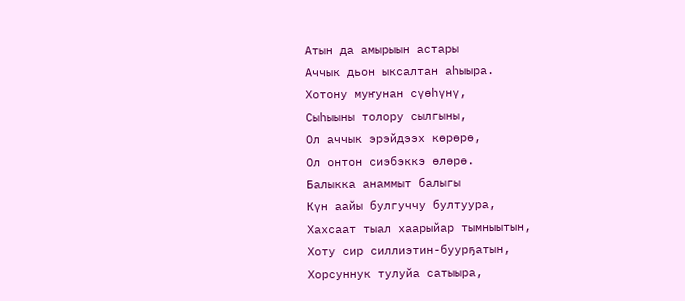Атын да амырыын астары
Аччык дьон ыксалтан аһыыра.
Хотону муҥунан сүөһүнү,
Сыһыыны толору сылгыны,
Ол аччык эрэйдээх көрөрө,
Ол онтон сиэбэккэ өлөрө.
Балыкка анаммыт балыгы
Күн аайы булгуччу бултуура,
Хахсаат тыал хаарыйар тымныытын,
Хоту сир силлиэтин-буурҕатын,
Хорсуннук тулуйа сатыыра,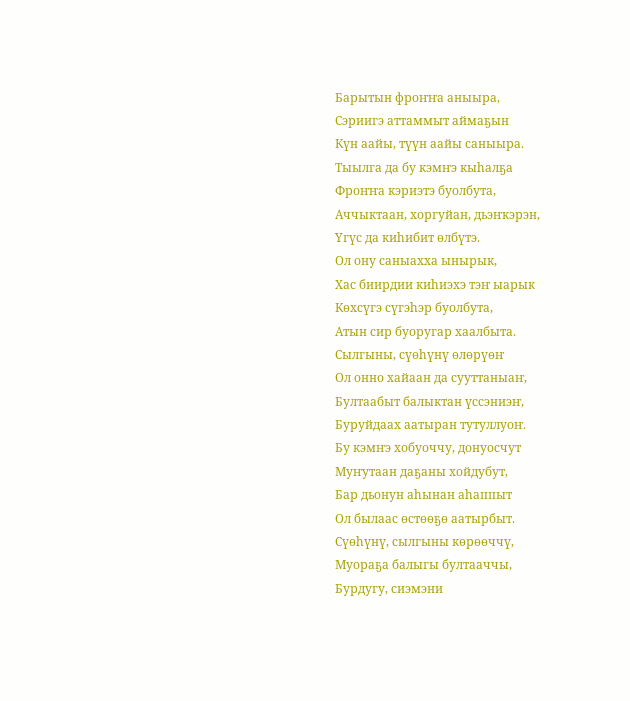Барытын фроҥҥа аныыра,
Сэриигэ аттаммыт аймаҕын
Күн аайы, түүн аайы саныыра.
Тыылга да бу кэмҥэ кыһалҕа
Фроҥҥа кэриэтэ буолбута,
Аччыктаан, хоргуйан, дьэҥкэрэн,
Үгүс да киһибит өлбүтэ.
Ол ону саныахха ынырык,
Хас биирдии киһиэхэ тэҥ ыарык
Көхсүгэ сүгэһэр буолбута,
Атын сир буоругар хаалбыта.
Сылгыны, сүөһүнү өлөрүөҥ
Ол онно хайаан да сууттаныаҥ,
Бултаабыт балыктан үссэниэҥ,
Буруйдаах аатыран тутуллуоҥ.
Бу кэмҥэ хобуоччу, донуосчут
Муҥутаан даҕаны хойдубут,
Бар дьонун аһынан аһаппыт
Ол былаас өстөөҕө аатырбыт.
Сүөһүнү, сылгыны көрөөччү,
Муораҕа балыгы бултааччы,
Бурдугу, сиэмэни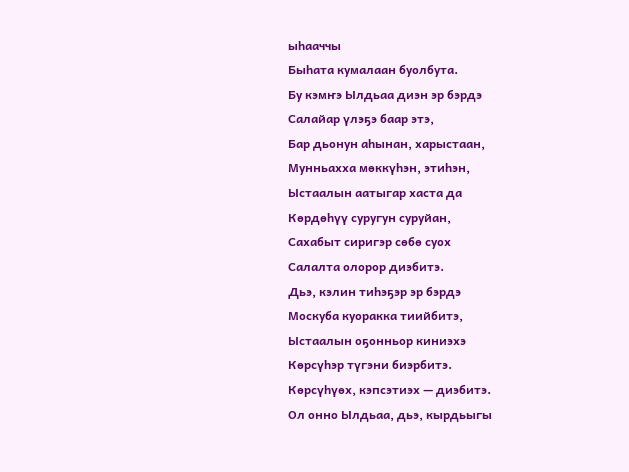ыһааччы
Быһата кумалаан буолбута.
Бу кэмҥэ Ылдьаа диэн эр бэрдэ
Салайар үлэҕэ баар этэ,
Бар дьонун аһынан, харыстаан,
Мунньахха мөккүһэн, этиһэн,
Ыстаалын аатыгар хаста да
Көрдөһүү суругун суруйан,
Сахабыт сиригэр сөбө суох
Салалта олорор диэбитэ.
Дьэ, кэлин тиһэҕэр эр бэрдэ
Москуба куоракка тиийбитэ,
Ыстаалын оҕонньор киниэхэ
Көрсүһэр түгэни биэрбитэ.
Көрсүһүөх, кэпсэтиэх — диэбитэ.
Ол онно Ылдьаа, дьэ, кырдьыгы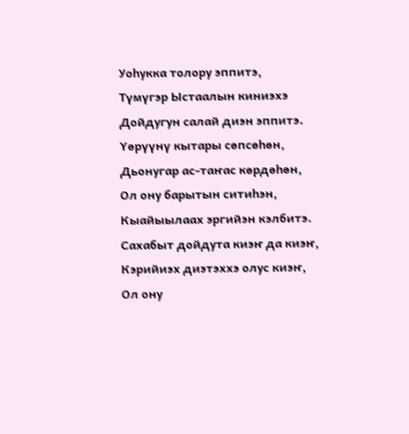Уоһукка толору эппитэ,
Түмүгэр Ыстаалын киниэхэ
Дойдугун салай диэн эппитэ.
Үөрүүнү кытары сөпсөһөн,
Дьонугар ас-таҥас көрдөһөн,
Ол ону барытын ситиһэн,
Кыайыылаах эргийэн кэлбитэ.
Сахабыт дойдута киэҥ да киэҥ,
Кэрийиэх диэтэххэ олус киэҥ,
Ол ону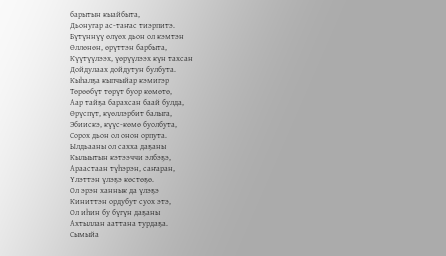барытын кыайбыта,
Дьонугар ас-таҥас тиэрпитэ.
Бүтүннүү өлүөх дьон ол кэмтэн
Өллөнөн, өрүттэн барбыта,
Күүтүүлээх, үөрүүлээх күн тахсан
Дойдулаах дойдутун булбута.
Кыһалҕа кыпчыйар кэмигэр
Төрөөбүт төрүт буор көмөтө,
Аар тайҕа барахсан баай булда,
Өрүспүт, күөллэрбит балыга,
Эбиискэ, күүс-көмө буолбута,
Сорох дьон ол онон орпута.
Ылдьааны ол сахха даҕаны
Кылыытын кэтээччи элбэҕэ,
Араастаан түһэрэн, саҥаран,
Үлэттэн үлэҕэ көстөҕө.
Ол эрэн ханнык да үлэҕэ
Киниттэн ордубут суох этэ,
Ол иһин бу бүгүн даҕаны
Ахтыллан ааттана турдаҕа.
Сымыйа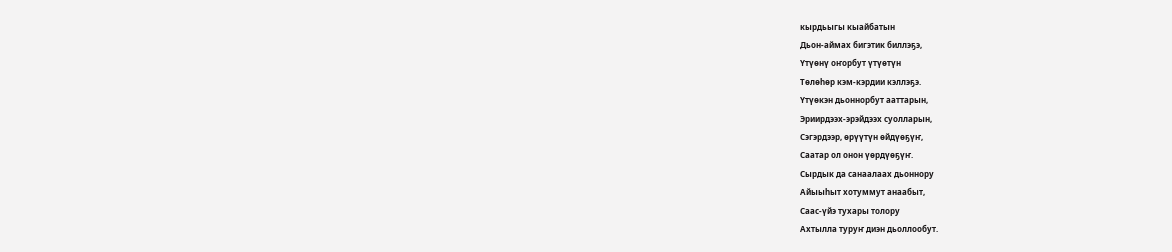кырдьыгы кыайбатын
Дьон-аймах бигэтик биллэҕэ,
Үтүөнү оҥорбут үтүөтүн
Төлөһөр кэм-кэрдии кэллэҕэ.
Үтүөкэн дьоннорбут ааттарын,
Эриирдээх-эрэйдээх суолларын,
Сэгэрдээр, өрүүтүн өйдүөҕүҥ,
Саатар ол онон үөрдүөҕүҥ.
Сырдык да санаалаах дьоннору
Айыыһыт хотуммут анаабыт,
Саас-үйэ тухары толору
Ахтылла туруҥ диэн дьоллообут.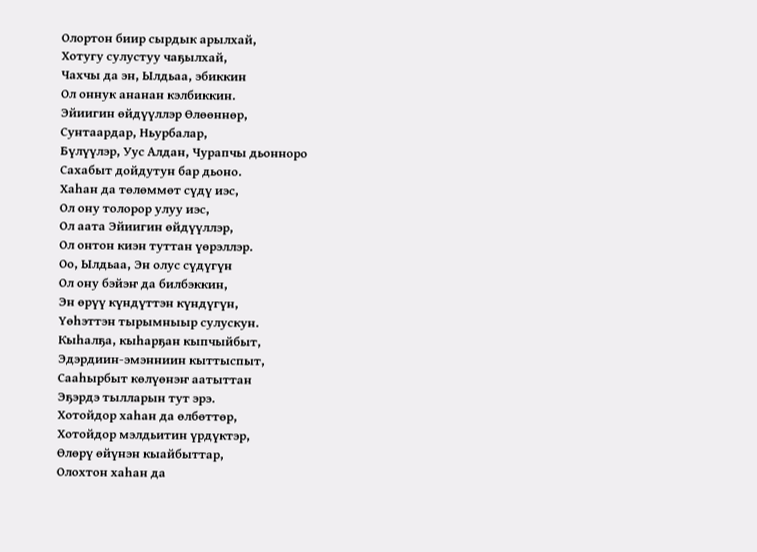Олортон биир сырдык арылхай,
Хотугу сулустуу чаҕылхай,
Чахчы да эн, Ылдьаа, эбиккин
Ол оннук ананан кэлбиккин.
Эйиигин өйдүүллэр Өлөөннөр,
Сунтаардар, Ньурбалар,
Бүлүүлэр, Уус Алдан, Чурапчы дьонноро
Сахабыт дойдутун бар дьоно.
Хаһан да төлөммөт сүдү иэс,
Ол ону толорор улуу иэс,
Ол аата Эйиигин өйдүүллэр,
Ол онтон киэн туттан үөрэллэр.
Оо, Ылдьаа, Эн олус сүдүгүн
Ол ону бэйэҥ да билбэккин,
Эн өрүү күндүттэн күндүгүн,
Үөһэттэн тырымныыр сулускун.
Кыһалҕа, кыһарҕан кыпчыйбыт,
Эдэрдиин-эмэнниин кыттыспыт,
Сааһырбыт көлүөнэҥ аатыттан
Эҕэрдэ тылларын тут эрэ.
Хотойдор хаһан да өлбөттөр,
Хотойдор мэлдьитин үрдүктэр,
Өлөрү өйүнэн кыайбыттар,
Олохтон хаһан да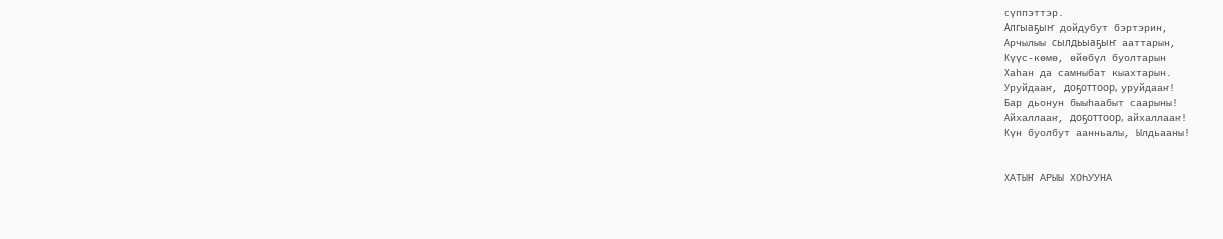сүппэттэр.
Алгыаҕыҥ дойдубут бэртэрин,
Арчылыы сылдьыаҕыҥ ааттарын,
Күүс-көмө, өйөбүл буолтарын
Хаһан да самныбат кыахтарын.
Уруйдааҥ, доҕоттоор, уруйдааҥ!
Бар дьонун быыһаабыт саарыны!
Айхаллааҥ, доҕоттоор, айхаллааҥ!
Күн буолбут аанньалы, Ылдьааны!


ХАТЫҤ АРЫЫ ХОҺУУНА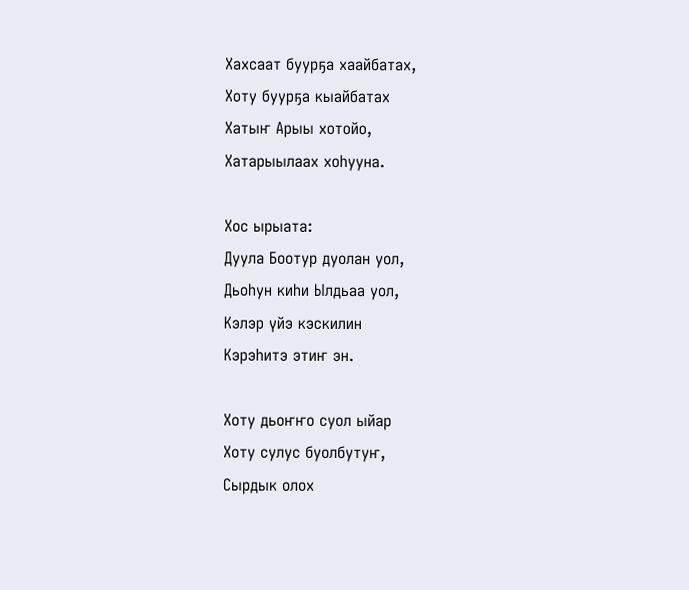Хахсаат буурҕа хаайбатах,
Хоту буурҕа кыайбатах
Хатыҥ Арыы хотойо,
Хатарыылаах хоһууна.

Хос ырыата:
Дуула Боотур дуолан уол,
Дьоһун киһи Ылдьаа уол,
Кэлэр үйэ кэскилин
Кэрэһитэ этиҥ эн.

Хоту дьоҥҥо суол ыйар
Хоту сулус буолбутуҥ,
Сырдык олох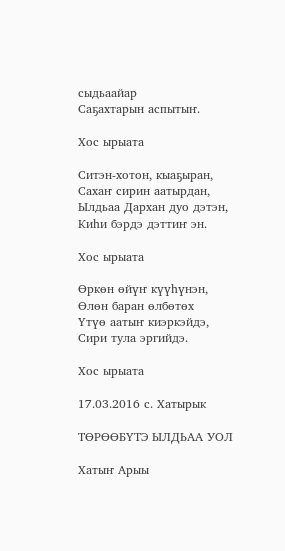сыдьаайар
Саҕахтарын аспытыҥ.

Хос ырыата

Ситэн-хотон, кыаҕыран,
Сахаҥ сирин аатырдан,
Ылдьаа Дархан дуо дэтэн,
Киһи бэрдэ дэттиҥ эн.

Хос ырыата

Өркөн өйүҥ күүһүнэн,
Өлөн баран өлбөтөх
Үтүө аатыҥ киэркэйдэ,
Сири тула эргийдэ.

Хос ырыата

17.03.2016 с. Хатырык

ТӨРӨӨБҮТЭ ЫЛДЬАА УОЛ

Хатыҥ Арыы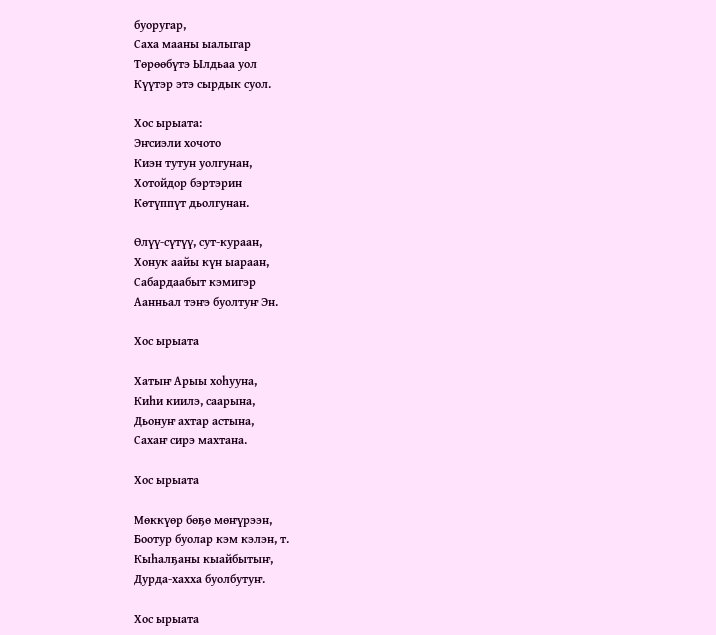буоругар,
Саха мааны ыалыгар
Төрөөбүтэ Ылдьаа уол
Күүтэр этэ сырдык суол.

Хос ырыата:
Эҥсиэли хочото
Киэн тутун уолгунан,
Хотойдор бэртэрин
Көтүппүт дьолгунан.

Өлүү-сүтүү, сут-кураан,
Хонук аайы күн ыараан,
Сабардаабыт кэмигэр
Аанньал тэҥэ буолтуҥ Эн.

Хос ырыата

Хатыҥ Арыы хоһууна,
Киһи киилэ, саарына,
Дьонуҥ ахтар астына,
Сахаҥ сирэ махтана.

Хос ырыата

Мөккүөр бөҕө мөҥүрээн,
Боотур буолар кэм кэлэн, т.
Кыһалҕаны кыайбытыҥ,
Дурда-хахха буолбутуҥ.

Хос ырыата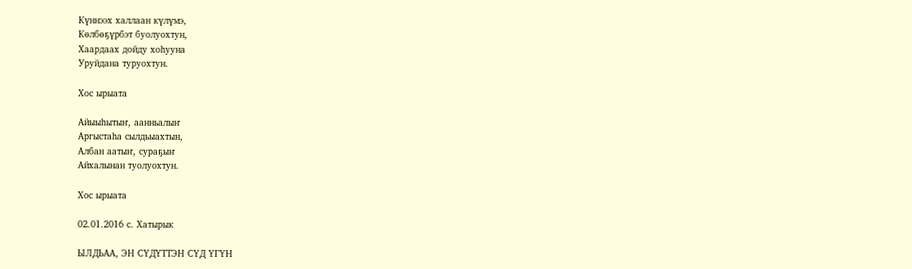Күннээх халлаан күлүмэ,
Көлбөҕүрбэт буолуохтун,
Хаардаах дойду хоһууна
Уруйдана туруохтун.

Хос ырыата

Айыыһытыҥ, аанньалыҥ
Аргыстаһа сылдьыахтын,
Албан аатыҥ, сураҕыҥ
Айхалынан туолуохтун.

Хос ырыата

02.01.2016 с. Хатырык

ЫЛДЬАА, ЭН СҮДҮТТЭН СҮД ҮГҮН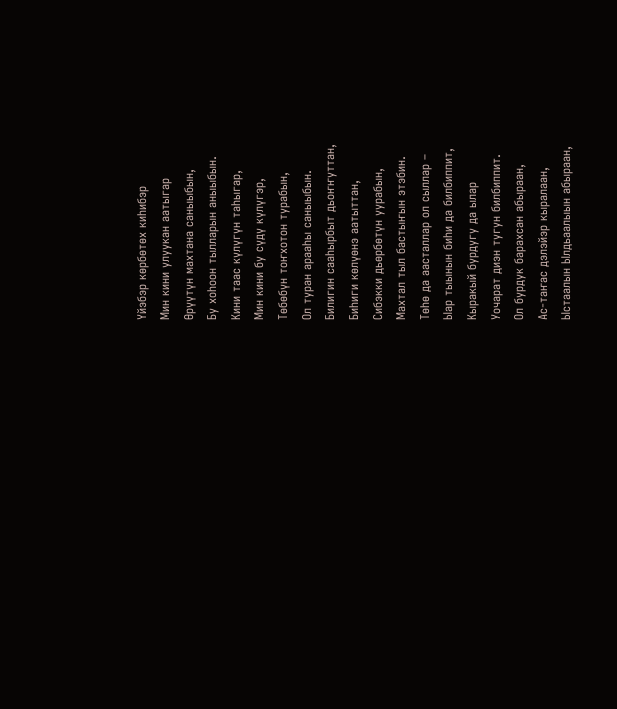Үйэбэр көрбөтөх киһибэр
Мин кини улуукан аатыгар
Өрүүтүн махтана саныыбын,
Бу хоһоон тылларын аныыбын.
Кини таас күлүгүн таһыгар,
Мин кини бу сүдү күлүгэр,
Төбөбүн тоҥхотон турабын,
Ол туран арааһы саныыбын.
Билигин сааһырбыт дьоҥҥуттан,
Биһиги көлүөнэ аатыттан,
Сибэкки дьөрбөтүн уурабын,
Махтал тыл бастыҥын этэбин.
Төһө да аасталлар ол сыллар –
Ыар тыынын биһи да билбиппит,
Кыракый бурдугу да ылар
Уочарат диэн тугун билбиппит.
Ол бурдук барахсан абыраан,
Ас-таҥас дэлэйэр кыралаан,
Ыстаалын Ылдьаалыын абыраан,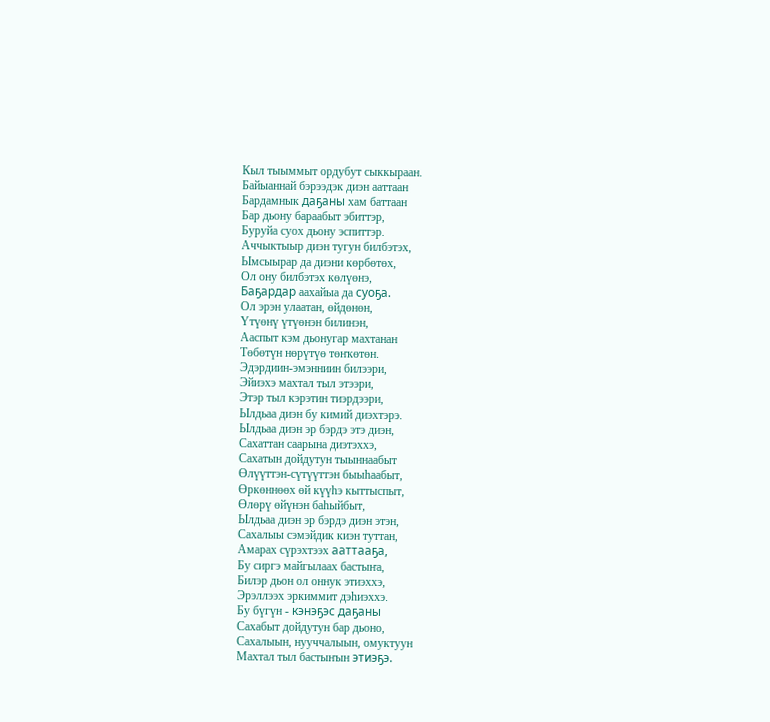Кыл тыыммыт ордубут сыккыраан.
Байыаннай бэрээдэк диэн ааттаан
Бардамнык даҕаны хам баттаан
Бар дьону бараабыт эбиттэр,
Буруйа суох дьону эспиттэр.
Аччыктыыр диэн тугун билбэтэх,
Ымсыырар да диэни көрбөтөх,
Ол ону билбэтэх көлүөнэ,
Баҕардар аахайыа да суоҕа.
Ол эрэн улаатан, өйдөнөн,
Үтүөнү үтүөнэн билинэн,
Ааспыт кэм дьонугар махтанан
Төбөтүн нөрүтүө төҥкөтөн.
Эдэрдиин-эмэнниин билээри,
Эйиэхэ махтал тыл этээри,
Этэр тыл кэрэтин тиэрдээри,
Ылдьаа диэн бу кимий диэхтэрэ.
Ылдьаа диэн эр бэрдэ этэ диэн,
Сахаттан саарына диэтэххэ,
Сахатын дойдутун тыыннаабыт
Өлүүттэн-сүтүүттэн быыһаабыт,
Өркөннөөх өй күүһэ кыттыспыт,
Өлөрү өйүнэн баһыйбыт,
Ылдьаа диэн эр бэрдэ диэн этэн,
Сахалыы сэмэйдик киэн туттан,
Амарах сүрэхтээх ааттааҕа,
Бу сиргэ майгылаах бастыҥа,
Билэр дьон ол оннук этиэххэ,
Эрэллээх эркиммит дэһиэххэ.
Бу бүгүн - кэнэҕэс даҕаны
Сахабыт дойдутун бар дьоно,
Сахалыын, нууччалыын, омуктуун
Махтал тыл бастыҥын этиэҕэ.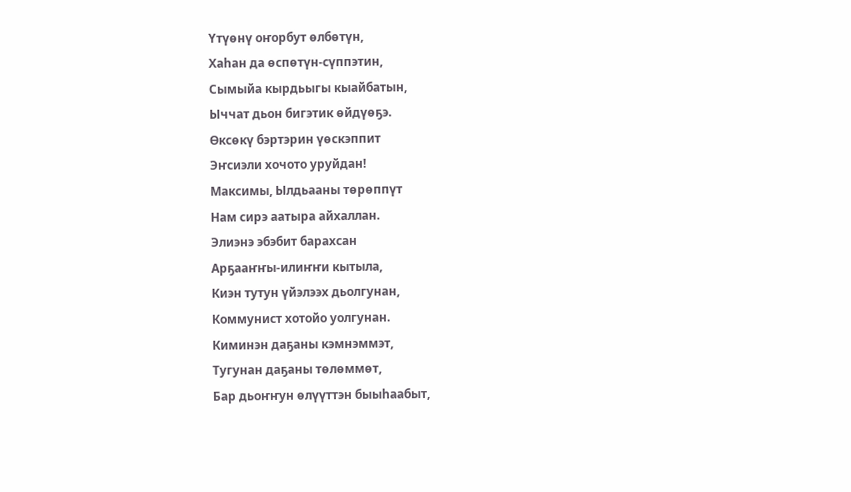Үтүөнү оҥорбут өлбөтүн,
Хаһан да өспөтүн-сүппэтин,
Сымыйа кырдьыгы кыайбатын,
Ыччат дьон бигэтик өйдүөҕэ.
Өксөкү бэртэрин үөскэппит
Эҥсиэли хочото уруйдан!
Максимы, Ылдьааны төрөппүт
Нам сирэ аатыра айхаллан.
Элиэнэ эбэбит барахсан
Арҕааҥҥы-илиҥҥи кытыла,
Киэн тутун үйэлээх дьолгунан,
Коммунист хотойо уолгунан.
Киминэн даҕаны кэмнэммэт,
Тугунан даҕаны төлөммөт,
Бар дьоҥҥун өлүүттэн быыһаабыт,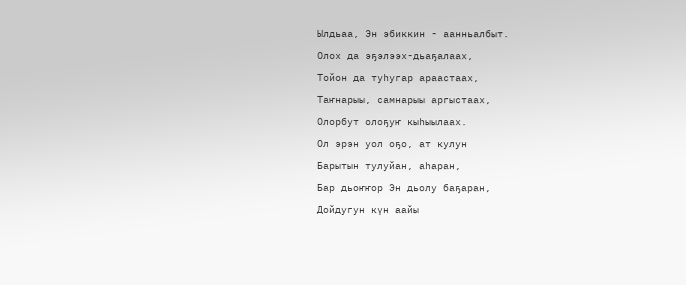Ылдьаа, Эн эбиккин - аанньалбыт.
Олох да эҕэлээх-дьаҕалаах,
Тойон да туһугар араастаах,
Таҥнарыы, самнарыы аргыстаах,
Олорбут олоҕуҥ кыһыылаах.
Ол эрэн уол оҕо, ат кулун
Барытын тулуйан, аһаран,
Бар дьоҥҥор Эн дьолу баҕаран,
Дойдугун күн аайы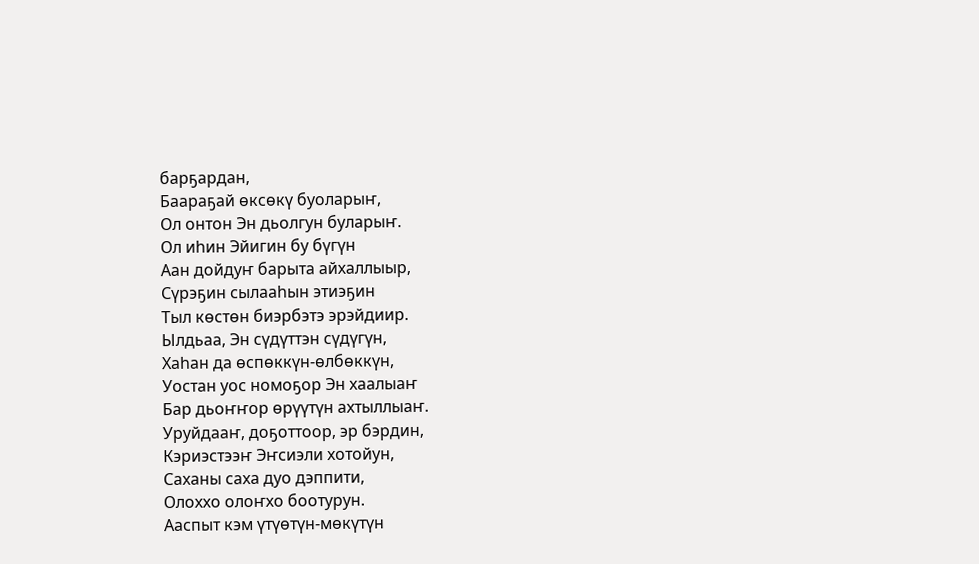барҕардан,
Баараҕай өксөкү буоларыҥ,
Ол онтон Эн дьолгун буларыҥ.
Ол иһин Эйигин бу бүгүн
Аан дойдуҥ барыта айхаллыыр,
Сүрэҕин сылааһын этиэҕин
Тыл көстөн биэрбэтэ эрэйдиир.
Ылдьаа, Эн сүдүттэн сүдүгүн,
Хаһан да өспөккүн-өлбөккүн,
Уостан уос номоҕор Эн хаалыаҥ
Бар дьоҥҥор өрүүтүн ахтыллыаҥ.
Уруйдааҥ, доҕоттоор, эр бэрдин,
Кэриэстээҥ Эҥсиэли хотойун,
Саханы саха дуо дэппити,
Олоххо олоҥхо боотурун.
Ааспыт кэм үтүөтүн-мөкүтүн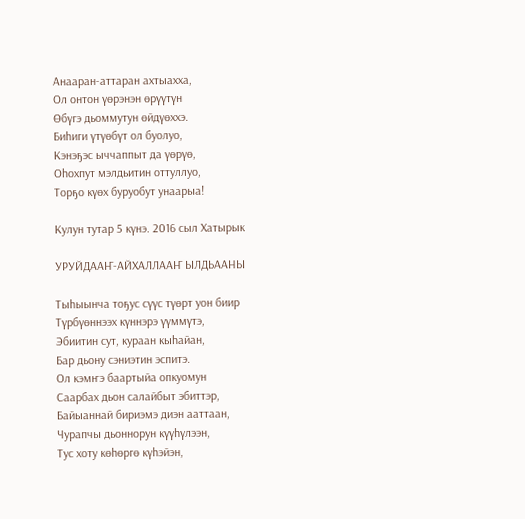Анааран-аттаран ахтыахха,
Ол онтон үөрэнэн өрүүтүн
Өбүгэ дьоммутун өйдүөххэ.
Биһиги үтүөбүт ол буолуо,
Кэнэҕэс ыччаппыт да үөрүө,
Оһохпут мэлдьитин оттуллуо,
Торҕо күөх буруобут унаарыа!

Кулун тутар 5 күнэ. 2016 сыл Хатырык

УРУЙДААҤ-АЙХАЛЛААҤ ЫЛДЬААНЫ

Тыһыынча тоҕус сүүс түөрт уон биир
Түрбүөннээх күннэрэ үүммүтэ,
Эбиитин сут, кураан кыһайан,
Бар дьону сэниэтин эспитэ.
Ол кэмҥэ баартыйа опкуомун
Саарбах дьон салайбыт эбиттэр,
Байыаннай бириэмэ диэн ааттаан,
Чурапчы дьоннорун күүһүлээн,
Тус хоту көһөргө күһэйэн,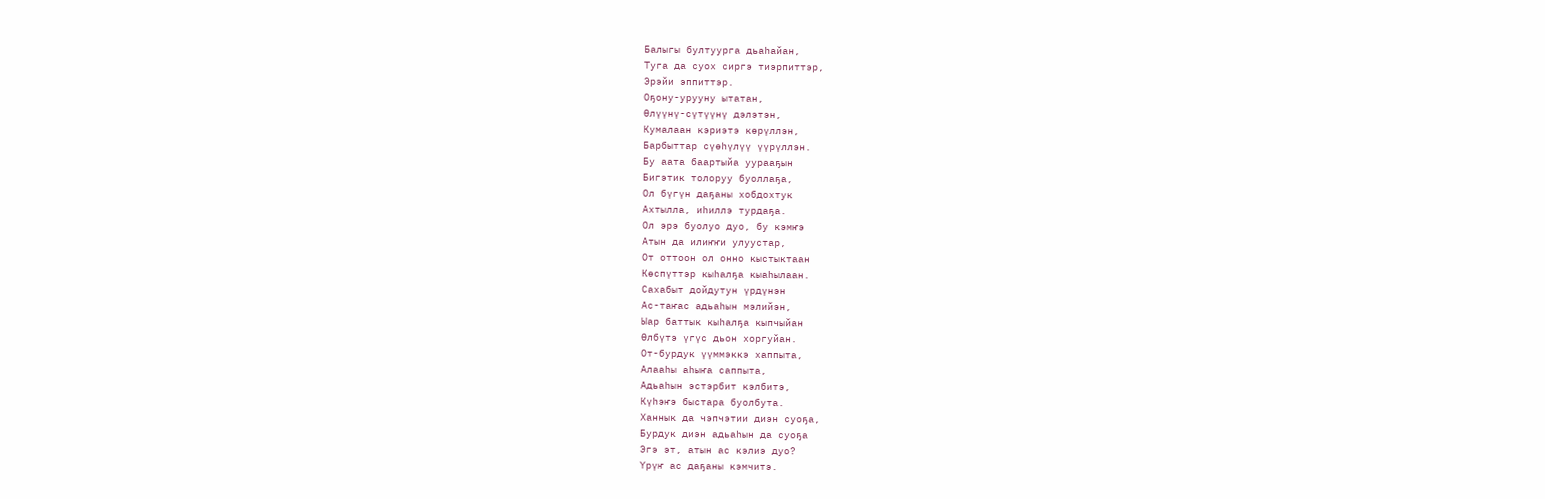Балыгы бултуурга дьаһайан,
Туга да суох сиргэ тиэрпиттэр,
Эрэйи эппиттэр.
Оҕону-урууну ытатан,
Өлүүнү-сүтүүнү дэлэтэн,
Кумалаан кэриэтэ көрүллэн,
Барбыттар сүөһүлүү үүрүллэн.
Бу аата баартыйа уурааҕын
Бигэтик толоруу буоллаҕа,
Ол бүгүн даҕаны хобдохтук
Ахтылла, иһиллэ турдаҕа.
Ол эрэ буолуо дуо, бу кэмҥэ
Атын да илиҥҥи улуустар,
От оттоон ол онно кыстыктаан
Көспүттэр кыһалҕа кыаһылаан.
Сахабыт дойдутун үрдүнэн
Ас-таҥас адьаһын мэлийэн,
Ыар баттык кыһалҕа кыпчыйан
Өлбүтэ үгүс дьон хоргуйан.
От-бурдук үүммэккэ хаппыта,
Алааһы аһыҥа саппыта,
Адьаһын эстэрбит кэлбитэ,
Күһэҥэ быстара буолбута.
Ханнык да чэпчэтии диэн суоҕа,
Бурдук диэн адьаһын да суоҕа
Эгэ эт, атын ас кэлиэ дуо?
Үрүҥ ас даҕаны кэмчитэ.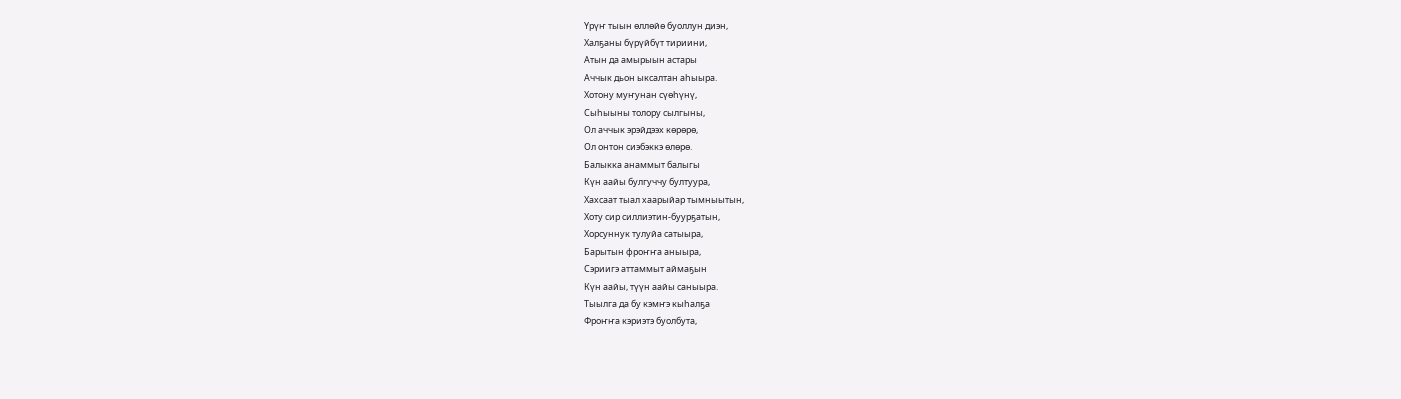Үрүҥ тыын өллөйө буоллун диэн,
Халҕаны бүрүйбүт тириини,
Атын да амырыын астары
Аччык дьон ыксалтан аһыыра.
Хотону муҥунан сүөһүнү,
Сыһыыны толору сылгыны,
Ол аччык эрэйдээх көрөрө,
Ол онтон сиэбэккэ өлөрө.
Балыкка анаммыт балыгы
Күн аайы булгуччу бултуура,
Хахсаат тыал хаарыйар тымныытын,
Хоту сир силлиэтин-буурҕатын,
Хорсуннук тулуйа сатыыра,
Барытын фроҥҥа аныыра,
Сэриигэ аттаммыт аймаҕын
Күн аайы, түүн аайы саныыра.
Тыылга да бу кэмҥэ кыһалҕа
Фроҥҥа кэриэтэ буолбута,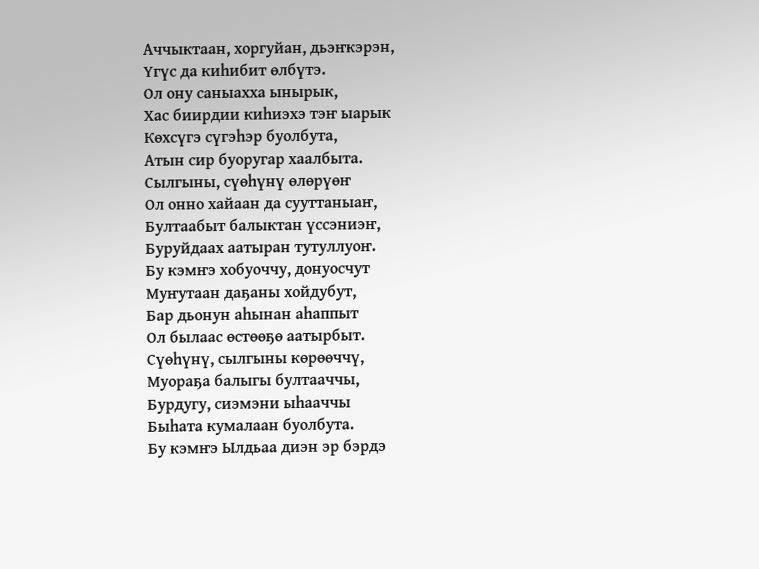Аччыктаан, хоргуйан, дьэҥкэрэн,
Үгүс да киһибит өлбүтэ.
Ол ону саныахха ынырык,
Хас биирдии киһиэхэ тэҥ ыарык
Көхсүгэ сүгэһэр буолбута,
Атын сир буоругар хаалбыта.
Сылгыны, сүөһүнү өлөрүөҥ
Ол онно хайаан да сууттаныаҥ,
Бултаабыт балыктан үссэниэҥ,
Буруйдаах аатыран тутуллуоҥ.
Бу кэмҥэ хобуоччу, донуосчут
Муҥутаан даҕаны хойдубут,
Бар дьонун аһынан аһаппыт
Ол былаас өстөөҕө аатырбыт.
Сүөһүнү, сылгыны көрөөччү,
Муораҕа балыгы бултааччы,
Бурдугу, сиэмэни ыһааччы
Быһата кумалаан буолбута.
Бу кэмҥэ Ылдьаа диэн эр бэрдэ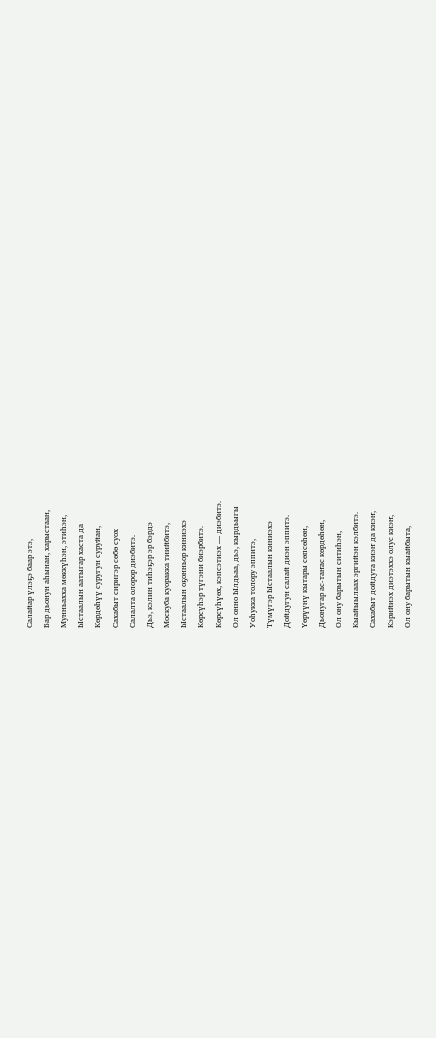Салайар үлэҕэ баар этэ,
Бар дьонун аһынан, харыстаан,
Мунньахха мөккүһэн, этиһэн,
Ыстаалын аатыгар хаста да
Көрдөһүү суругун суруйан,
Сахабыт сиригэр сөбө суох
Салалта олорор диэбитэ.
Дьэ, кэлин тиһэҕэр эр бэрдэ
Москуба куоракка тиийбитэ,
Ыстаалын оҕонньор киниэхэ
Көрсүһэр түгэни биэрбитэ.
Көрсүһүөх, кэпсэтиэх — диэбитэ.
Ол онно Ылдьаа, дьэ, кырдьыгы
Уоһукка толору эппитэ,
Түмүгэр Ыстаалын киниэхэ
Дойдугун салай диэн эппитэ.
Үөрүүнү кытары сөпсөһөн,
Дьонугар ас-таҥас көрдөһөн,
Ол ону барытын ситиһэн,
Кыайыылаах эргийэн кэлбитэ.
Сахабыт дойдута киэҥ да киэҥ,
Кэрийиэх диэтэххэ олус киэҥ,
Ол ону барытын кыайбыта,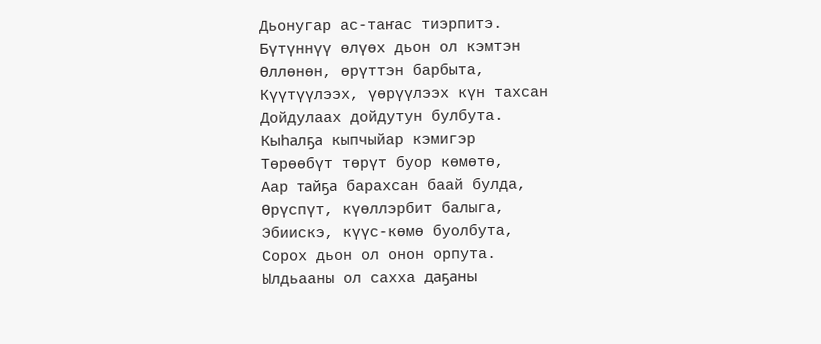Дьонугар ас-таҥас тиэрпитэ.
Бүтүннүү өлүөх дьон ол кэмтэн
Өллөнөн, өрүттэн барбыта,
Күүтүүлээх, үөрүүлээх күн тахсан
Дойдулаах дойдутун булбута.
Кыһалҕа кыпчыйар кэмигэр
Төрөөбүт төрүт буор көмөтө,
Аар тайҕа барахсан баай булда,
Өрүспүт, күөллэрбит балыга,
Эбиискэ, күүс-көмө буолбута,
Сорох дьон ол онон орпута.
Ылдьааны ол сахха даҕаны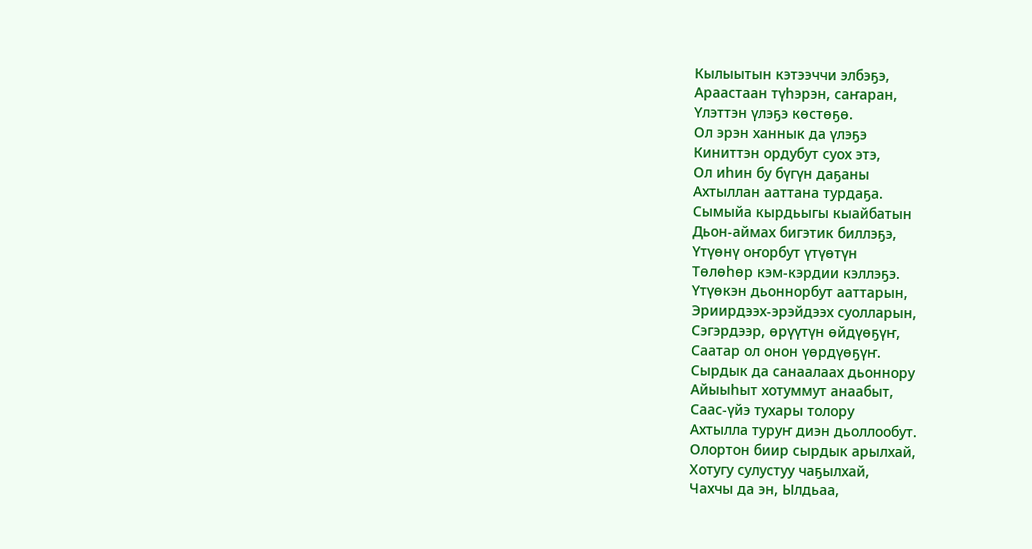Кылыытын кэтээччи элбэҕэ,
Араастаан түһэрэн, саҥаран,
Үлэттэн үлэҕэ көстөҕө.
Ол эрэн ханнык да үлэҕэ
Киниттэн ордубут суох этэ,
Ол иһин бу бүгүн даҕаны
Ахтыллан ааттана турдаҕа.
Сымыйа кырдьыгы кыайбатын
Дьон-аймах бигэтик биллэҕэ,
Үтүөнү оҥорбут үтүөтүн
Төлөһөр кэм-кэрдии кэллэҕэ.
Үтүөкэн дьоннорбут ааттарын,
Эриирдээх-эрэйдээх суолларын,
Сэгэрдээр, өрүүтүн өйдүөҕүҥ,
Саатар ол онон үөрдүөҕүҥ.
Сырдык да санаалаах дьоннору
Айыыһыт хотуммут анаабыт,
Саас-үйэ тухары толору
Ахтылла туруҥ диэн дьоллообут.
Олортон биир сырдык арылхай,
Хотугу сулустуу чаҕылхай,
Чахчы да эн, Ылдьаа,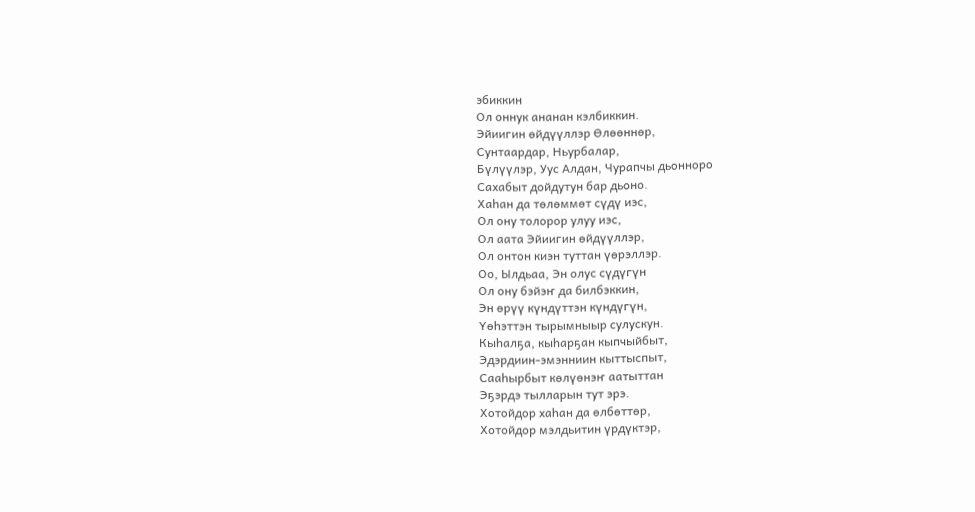эбиккин
Ол оннук ананан кэлбиккин.
Эйиигин өйдүүллэр Өлөөннөр,
Сунтаардар, Ньурбалар,
Бүлүүлэр, Уус Алдан, Чурапчы дьонноро
Сахабыт дойдутун бар дьоно.
Хаһан да төлөммөт сүдү иэс,
Ол ону толорор улуу иэс,
Ол аата Эйиигин өйдүүллэр,
Ол онтон киэн туттан үөрэллэр.
Оо, Ылдьаа, Эн олус сүдүгүн
Ол ону бэйэҥ да билбэккин,
Эн өрүү күндүттэн күндүгүн,
Үөһэттэн тырымныыр сулускун.
Кыһалҕа, кыһарҕан кыпчыйбыт,
Эдэрдиин-эмэнниин кыттыспыт,
Сааһырбыт көлүөнэҥ аатыттан
Эҕэрдэ тылларын тут эрэ.
Хотойдор хаһан да өлбөттөр,
Хотойдор мэлдьитин үрдүктэр,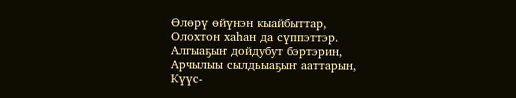Өлөрү өйүнэн кыайбыттар,
Олохтон хаһан да сүппэттэр.
Алгыаҕыҥ дойдубут бэртэрин,
Арчылыы сылдьыаҕыҥ ааттарын,
Күүс-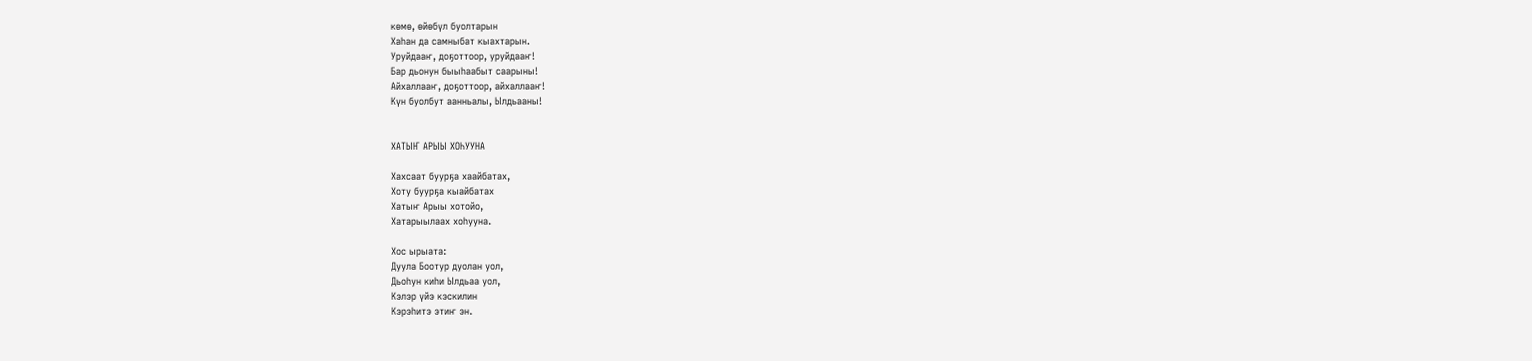көмө, өйөбүл буолтарын
Хаһан да самныбат кыахтарын.
Уруйдааҥ, доҕоттоор, уруйдааҥ!
Бар дьонун быыһаабыт саарыны!
Айхаллааҥ, доҕоттоор, айхаллааҥ!
Күн буолбут аанньалы, Ылдьааны!


ХАТЫҤ АРЫЫ ХОҺУУНА

Хахсаат буурҕа хаайбатах,
Хоту буурҕа кыайбатах
Хатыҥ Арыы хотойо,
Хатарыылаах хоһууна.

Хос ырыата:
Дуула Боотур дуолан уол,
Дьоһун киһи Ылдьаа уол,
Кэлэр үйэ кэскилин
Кэрэһитэ этиҥ эн.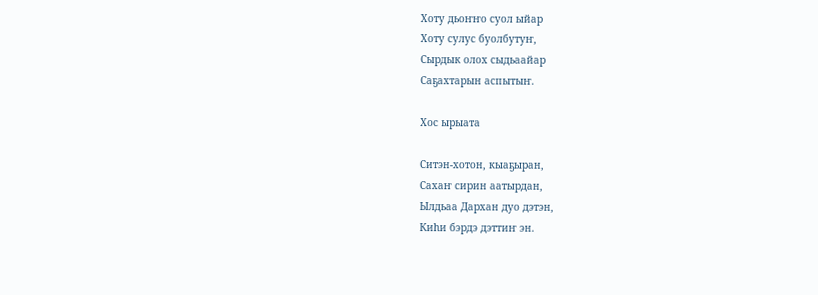Хоту дьоҥҥо суол ыйар
Хоту сулус буолбутуҥ,
Сырдык олох сыдьаайар
Саҕахтарын аспытыҥ.

Хос ырыата

Ситэн-хотон, кыаҕыран,
Сахаҥ сирин аатырдан,
Ылдьаа Дархан дуо дэтэн,
Киһи бэрдэ дэттиҥ эн.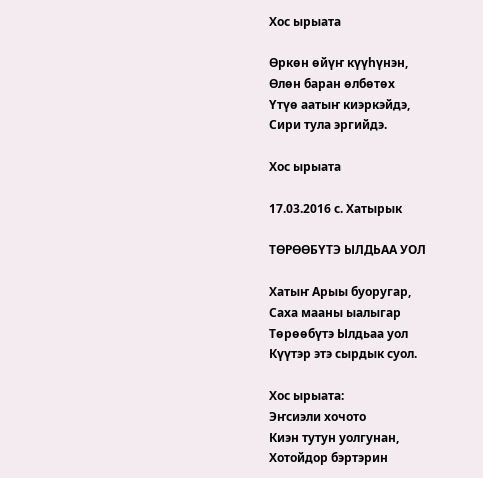Хос ырыата

Өркөн өйүҥ күүһүнэн,
Өлөн баран өлбөтөх
Үтүө аатыҥ киэркэйдэ,
Сири тула эргийдэ.

Хос ырыата

17.03.2016 с. Хатырык

ТӨРӨӨБҮТЭ ЫЛДЬАА УОЛ

Хатыҥ Арыы буоругар,
Саха мааны ыалыгар
Төрөөбүтэ Ылдьаа уол
Күүтэр этэ сырдык суол.

Хос ырыата:
Эҥсиэли хочото
Киэн тутун уолгунан,
Хотойдор бэртэрин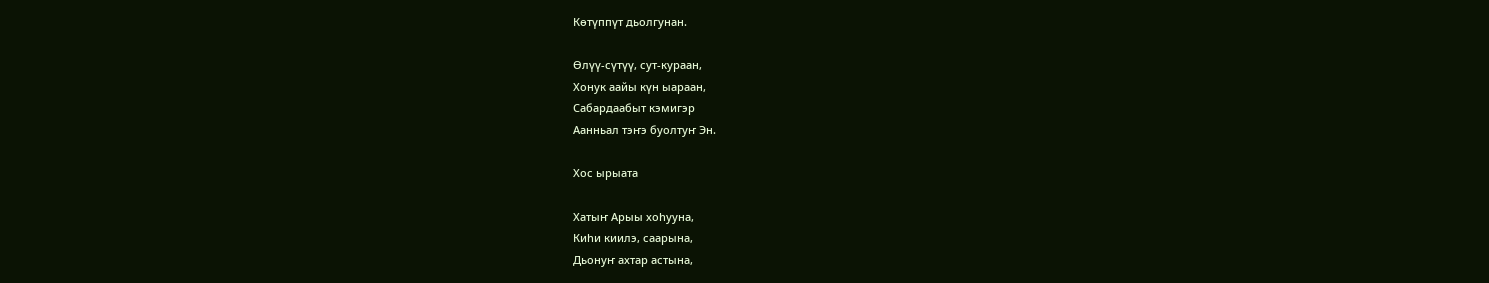Көтүппүт дьолгунан.

Өлүү-сүтүү, сут-кураан,
Хонук аайы күн ыараан,
Сабардаабыт кэмигэр
Аанньал тэҥэ буолтуҥ Эн.

Хос ырыата

Хатыҥ Арыы хоһууна,
Киһи киилэ, саарына,
Дьонуҥ ахтар астына,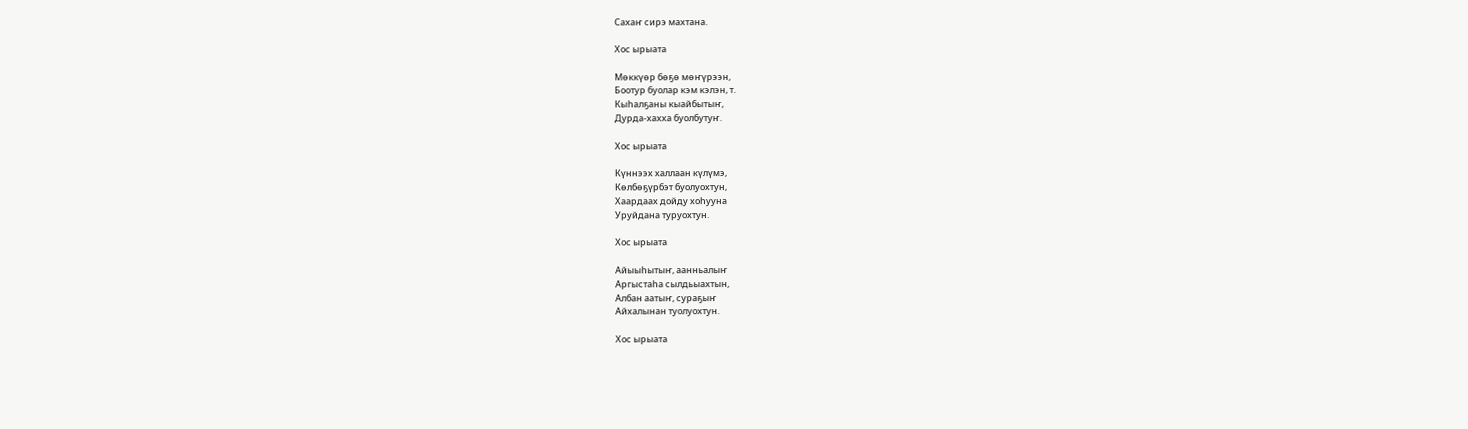Сахаҥ сирэ махтана.

Хос ырыата

Мөккүөр бөҕө мөҥүрээн,
Боотур буолар кэм кэлэн, т.
Кыһалҕаны кыайбытыҥ,
Дурда-хахха буолбутуҥ.

Хос ырыата

Күннээх халлаан күлүмэ,
Көлбөҕүрбэт буолуохтун,
Хаардаах дойду хоһууна
Уруйдана туруохтун.

Хос ырыата

Айыыһытыҥ, аанньалыҥ
Аргыстаһа сылдьыахтын,
Албан аатыҥ, сураҕыҥ
Айхалынан туолуохтун.

Хос ырыата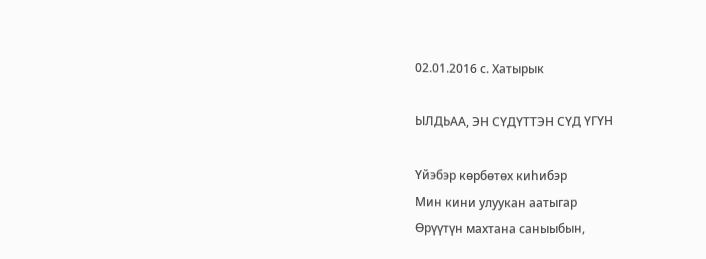02.01.2016 с. Хатырык

ЫЛДЬАА, ЭН СҮДҮТТЭН СҮД ҮГҮН

Үйэбэр көрбөтөх киһибэр
Мин кини улуукан аатыгар
Өрүүтүн махтана саныыбын,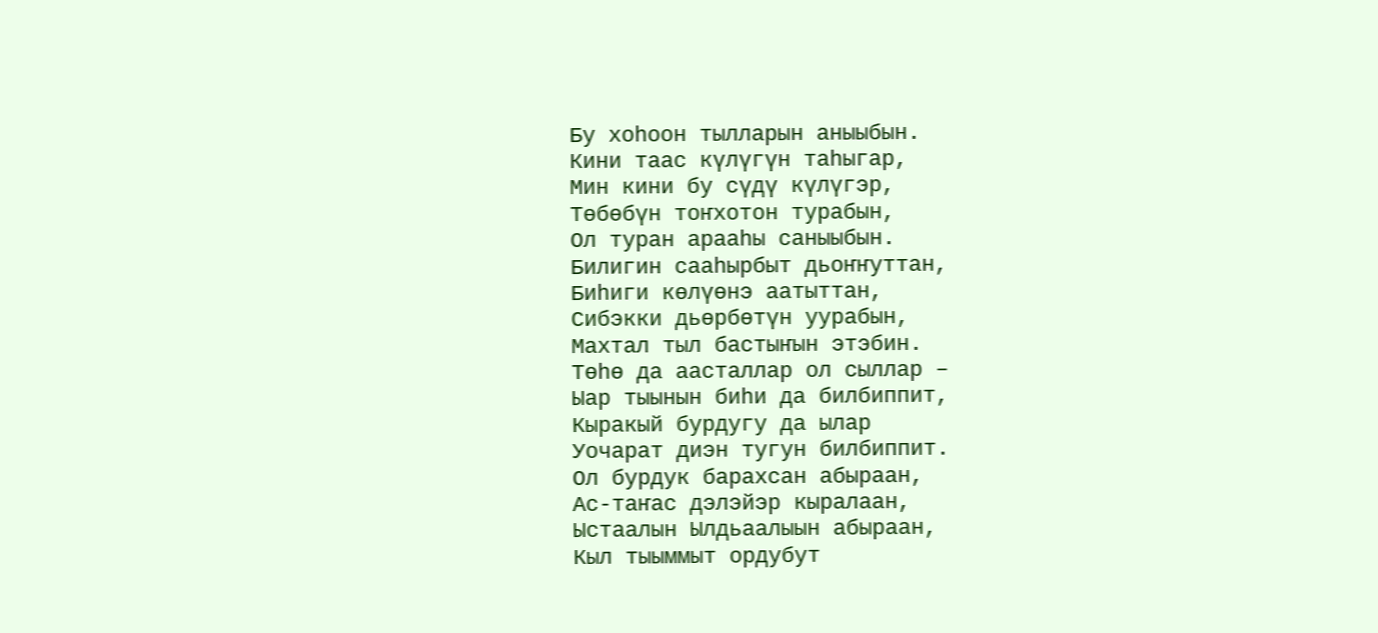Бу хоһоон тылларын аныыбын.
Кини таас күлүгүн таһыгар,
Мин кини бу сүдү күлүгэр,
Төбөбүн тоҥхотон турабын,
Ол туран арааһы саныыбын.
Билигин сааһырбыт дьоҥҥуттан,
Биһиги көлүөнэ аатыттан,
Сибэкки дьөрбөтүн уурабын,
Махтал тыл бастыҥын этэбин.
Төһө да аасталлар ол сыллар –
Ыар тыынын биһи да билбиппит,
Кыракый бурдугу да ылар
Уочарат диэн тугун билбиппит.
Ол бурдук барахсан абыраан,
Ас-таҥас дэлэйэр кыралаан,
Ыстаалын Ылдьаалыын абыраан,
Кыл тыыммыт ордубут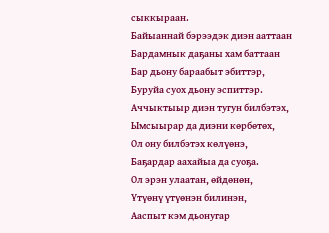сыккыраан.
Байыаннай бэрээдэк диэн ааттаан
Бардамнык даҕаны хам баттаан
Бар дьону бараабыт эбиттэр,
Буруйа суох дьону эспиттэр.
Аччыктыыр диэн тугун билбэтэх,
Ымсыырар да диэни көрбөтөх,
Ол ону билбэтэх көлүөнэ,
Баҕардар аахайыа да суоҕа.
Ол эрэн улаатан, өйдөнөн,
Үтүөнү үтүөнэн билинэн,
Ааспыт кэм дьонугар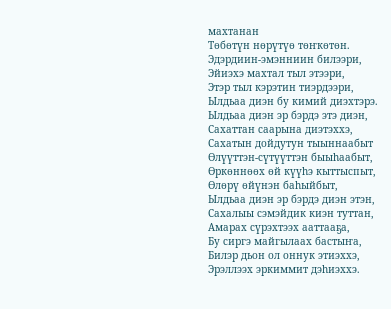махтанан
Төбөтүн нөрүтүө төҥкөтөн.
Эдэрдиин-эмэнниин билээри,
Эйиэхэ махтал тыл этээри,
Этэр тыл кэрэтин тиэрдээри,
Ылдьаа диэн бу кимий диэхтэрэ.
Ылдьаа диэн эр бэрдэ этэ диэн,
Сахаттан саарына диэтэххэ,
Сахатын дойдутун тыыннаабыт
Өлүүттэн-сүтүүттэн быыһаабыт,
Өркөннөөх өй күүһэ кыттыспыт,
Өлөрү өйүнэн баһыйбыт,
Ылдьаа диэн эр бэрдэ диэн этэн,
Сахалыы сэмэйдик киэн туттан,
Амарах сүрэхтээх ааттааҕа,
Бу сиргэ майгылаах бастыҥа,
Билэр дьон ол оннук этиэххэ,
Эрэллээх эркиммит дэһиэххэ.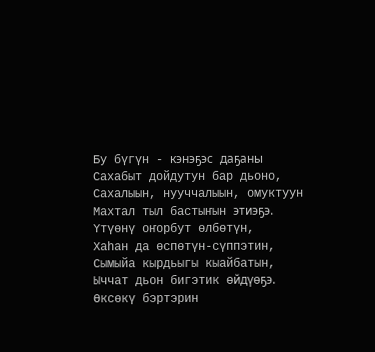Бу бүгүн - кэнэҕэс даҕаны
Сахабыт дойдутун бар дьоно,
Сахалыын, нууччалыын, омуктуун
Махтал тыл бастыҥын этиэҕэ.
Үтүөнү оҥорбут өлбөтүн,
Хаһан да өспөтүн-сүппэтин,
Сымыйа кырдьыгы кыайбатын,
Ыччат дьон бигэтик өйдүөҕэ.
Өксөкү бэртэрин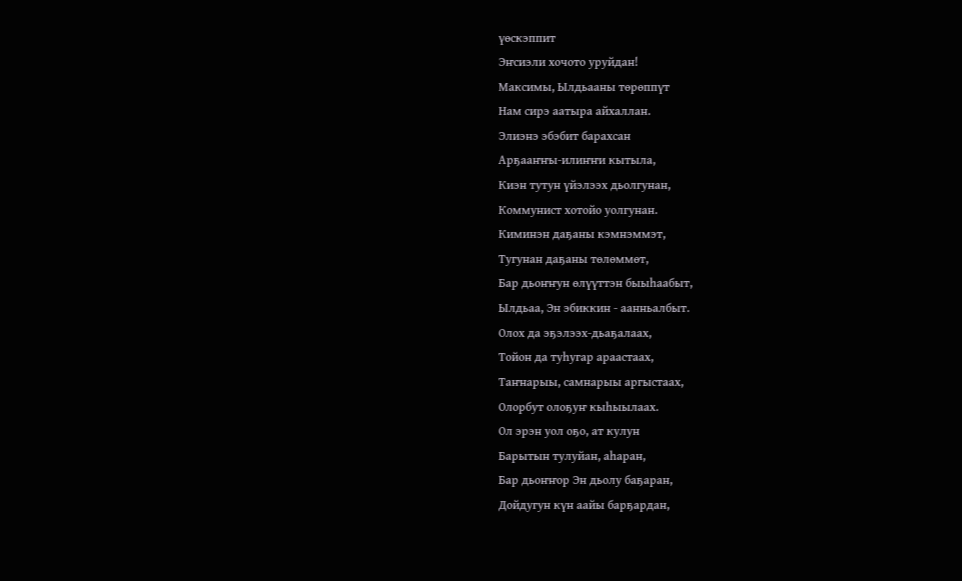үөскэппит
Эҥсиэли хочото уруйдан!
Максимы, Ылдьааны төрөппүт
Нам сирэ аатыра айхаллан.
Элиэнэ эбэбит барахсан
Арҕааҥҥы-илиҥҥи кытыла,
Киэн тутун үйэлээх дьолгунан,
Коммунист хотойо уолгунан.
Киминэн даҕаны кэмнэммэт,
Тугунан даҕаны төлөммөт,
Бар дьоҥҥун өлүүттэн быыһаабыт,
Ылдьаа, Эн эбиккин - аанньалбыт.
Олох да эҕэлээх-дьаҕалаах,
Тойон да туһугар араастаах,
Таҥнарыы, самнарыы аргыстаах,
Олорбут олоҕуҥ кыһыылаах.
Ол эрэн уол оҕо, ат кулун
Барытын тулуйан, аһаран,
Бар дьоҥҥор Эн дьолу баҕаран,
Дойдугун күн аайы барҕардан,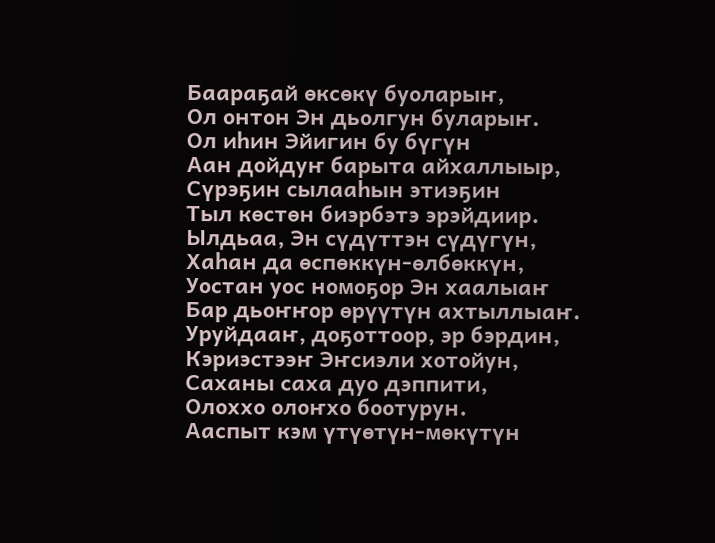Баараҕай өксөкү буоларыҥ,
Ол онтон Эн дьолгун буларыҥ.
Ол иһин Эйигин бу бүгүн
Аан дойдуҥ барыта айхаллыыр,
Сүрэҕин сылааһын этиэҕин
Тыл көстөн биэрбэтэ эрэйдиир.
Ылдьаа, Эн сүдүттэн сүдүгүн,
Хаһан да өспөккүн-өлбөккүн,
Уостан уос номоҕор Эн хаалыаҥ
Бар дьоҥҥор өрүүтүн ахтыллыаҥ.
Уруйдааҥ, доҕоттоор, эр бэрдин,
Кэриэстээҥ Эҥсиэли хотойун,
Саханы саха дуо дэппити,
Олоххо олоҥхо боотурун.
Ааспыт кэм үтүөтүн-мөкүтүн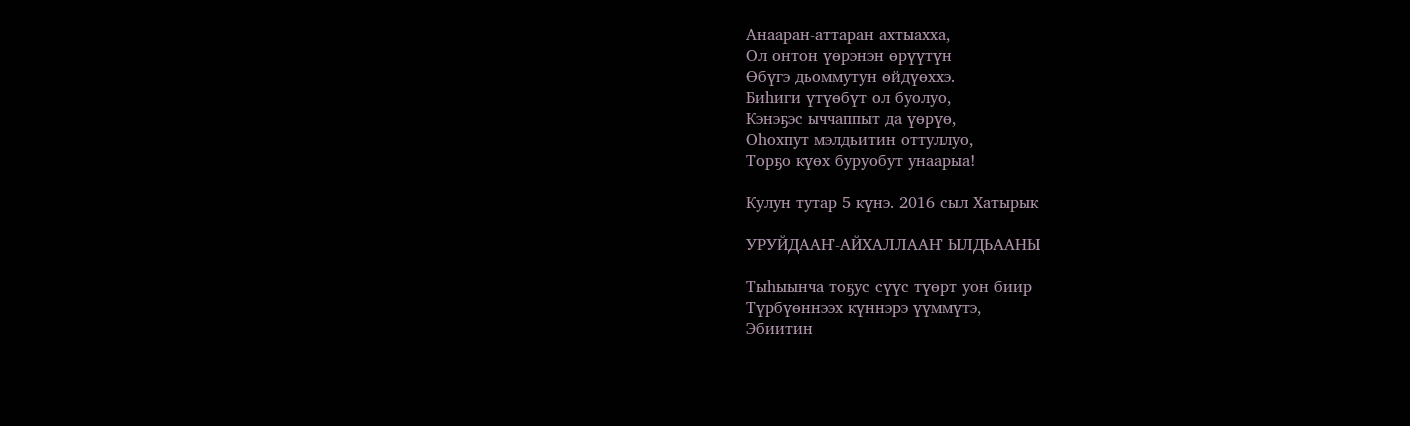Анааран-аттаран ахтыахха,
Ол онтон үөрэнэн өрүүтүн
Өбүгэ дьоммутун өйдүөххэ.
Биһиги үтүөбүт ол буолуо,
Кэнэҕэс ыччаппыт да үөрүө,
Оһохпут мэлдьитин оттуллуо,
Торҕо күөх буруобут унаарыа!

Кулун тутар 5 күнэ. 2016 сыл Хатырык

УРУЙДААҤ-АЙХАЛЛААҤ ЫЛДЬААНЫ

Тыһыынча тоҕус сүүс түөрт уон биир
Түрбүөннээх күннэрэ үүммүтэ,
Эбиитин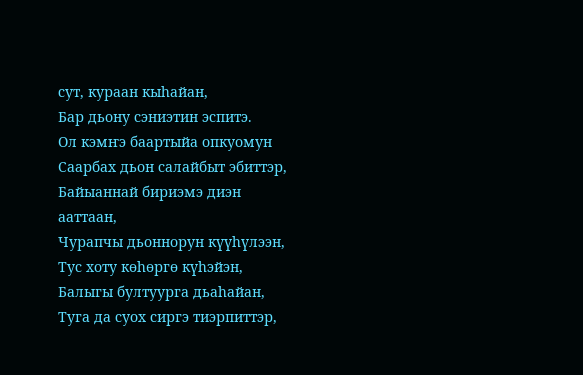сут, кураан кыһайан,
Бар дьону сэниэтин эспитэ.
Ол кэмҥэ баартыйа опкуомун
Саарбах дьон салайбыт эбиттэр,
Байыаннай бириэмэ диэн ааттаан,
Чурапчы дьоннорун күүһүлээн,
Тус хоту көһөргө күһэйэн,
Балыгы бултуурга дьаһайан,
Туга да суох сиргэ тиэрпиттэр,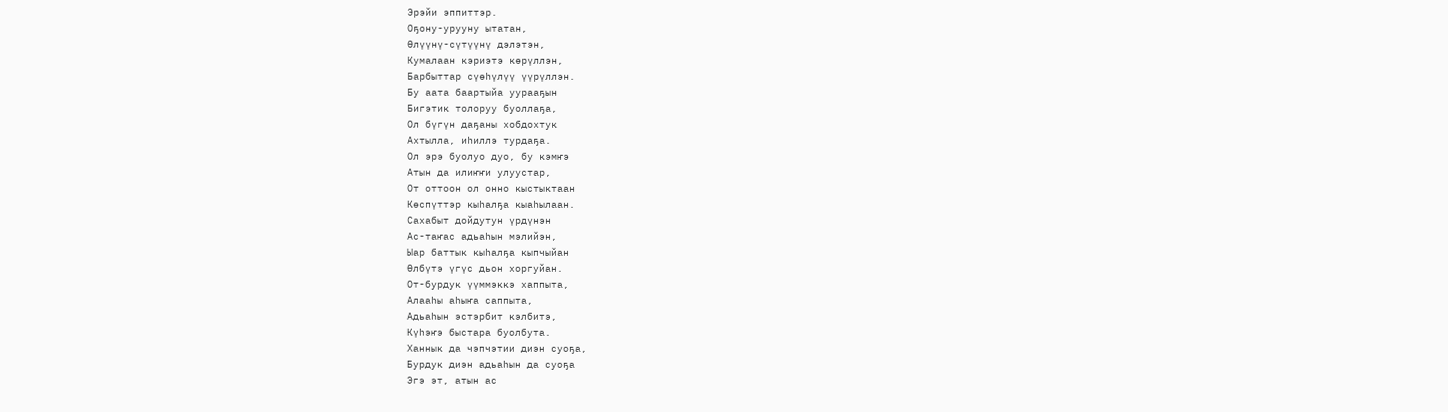Эрэйи эппиттэр.
Оҕону-урууну ытатан,
Өлүүнү-сүтүүнү дэлэтэн,
Кумалаан кэриэтэ көрүллэн,
Барбыттар сүөһүлүү үүрүллэн.
Бу аата баартыйа уурааҕын
Бигэтик толоруу буоллаҕа,
Ол бүгүн даҕаны хобдохтук
Ахтылла, иһиллэ турдаҕа.
Ол эрэ буолуо дуо, бу кэмҥэ
Атын да илиҥҥи улуустар,
От оттоон ол онно кыстыктаан
Көспүттэр кыһалҕа кыаһылаан.
Сахабыт дойдутун үрдүнэн
Ас-таҥас адьаһын мэлийэн,
Ыар баттык кыһалҕа кыпчыйан
Өлбүтэ үгүс дьон хоргуйан.
От-бурдук үүммэккэ хаппыта,
Алааһы аһыҥа саппыта,
Адьаһын эстэрбит кэлбитэ,
Күһэҥэ быстара буолбута.
Ханнык да чэпчэтии диэн суоҕа,
Бурдук диэн адьаһын да суоҕа
Эгэ эт, атын ас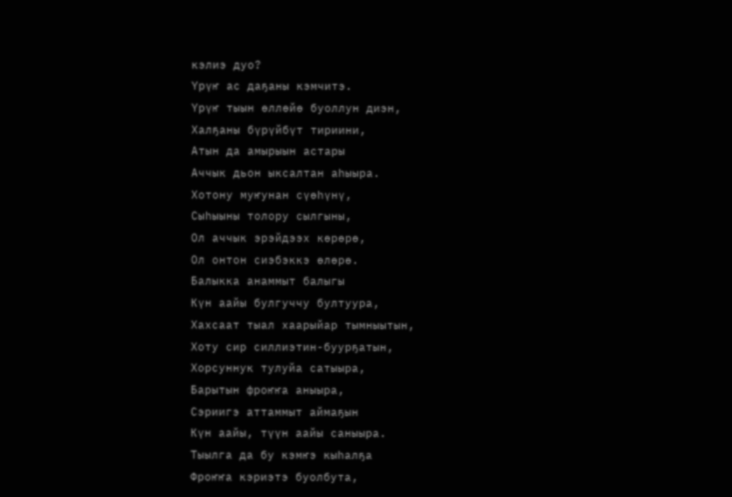кэлиэ дуо?
Үрүҥ ас даҕаны кэмчитэ.
Үрүҥ тыын өллөйө буоллун диэн,
Халҕаны бүрүйбүт тириини,
Атын да амырыын астары
Аччык дьон ыксалтан аһыыра.
Хотону муҥунан сүөһүнү,
Сыһыыны толору сылгыны,
Ол аччык эрэйдээх көрөрө,
Ол онтон сиэбэккэ өлөрө.
Балыкка анаммыт балыгы
Күн аайы булгуччу бултуура,
Хахсаат тыал хаарыйар тымныытын,
Хоту сир силлиэтин-буурҕатын,
Хорсуннук тулуйа сатыыра,
Барытын фроҥҥа аныыра,
Сэриигэ аттаммыт аймаҕын
Күн аайы, түүн аайы саныыра.
Тыылга да бу кэмҥэ кыһалҕа
Фроҥҥа кэриэтэ буолбута,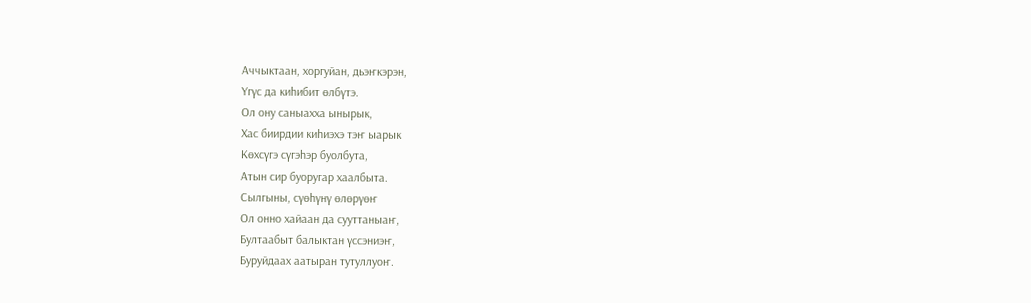Аччыктаан, хоргуйан, дьэҥкэрэн,
Үгүс да киһибит өлбүтэ.
Ол ону саныахха ынырык,
Хас биирдии киһиэхэ тэҥ ыарык
Көхсүгэ сүгэһэр буолбута,
Атын сир буоругар хаалбыта.
Сылгыны, сүөһүнү өлөрүөҥ
Ол онно хайаан да сууттаныаҥ,
Бултаабыт балыктан үссэниэҥ,
Буруйдаах аатыран тутуллуоҥ.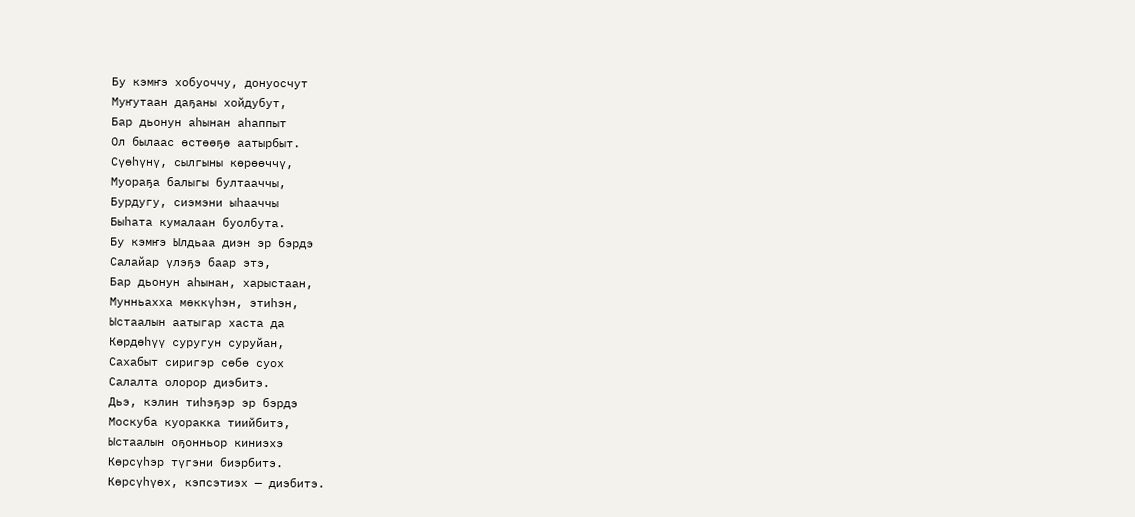Бу кэмҥэ хобуоччу, донуосчут
Муҥутаан даҕаны хойдубут,
Бар дьонун аһынан аһаппыт
Ол былаас өстөөҕө аатырбыт.
Сүөһүнү, сылгыны көрөөччү,
Муораҕа балыгы бултааччы,
Бурдугу, сиэмэни ыһааччы
Быһата кумалаан буолбута.
Бу кэмҥэ Ылдьаа диэн эр бэрдэ
Салайар үлэҕэ баар этэ,
Бар дьонун аһынан, харыстаан,
Мунньахха мөккүһэн, этиһэн,
Ыстаалын аатыгар хаста да
Көрдөһүү суругун суруйан,
Сахабыт сиригэр сөбө суох
Салалта олорор диэбитэ.
Дьэ, кэлин тиһэҕэр эр бэрдэ
Москуба куоракка тиийбитэ,
Ыстаалын оҕонньор киниэхэ
Көрсүһэр түгэни биэрбитэ.
Көрсүһүөх, кэпсэтиэх — диэбитэ.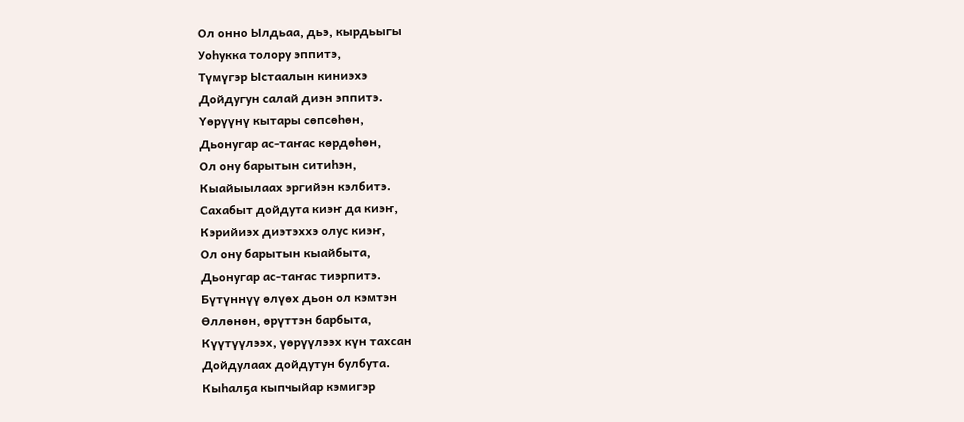Ол онно Ылдьаа, дьэ, кырдьыгы
Уоһукка толору эппитэ,
Түмүгэр Ыстаалын киниэхэ
Дойдугун салай диэн эппитэ.
Үөрүүнү кытары сөпсөһөн,
Дьонугар ас-таҥас көрдөһөн,
Ол ону барытын ситиһэн,
Кыайыылаах эргийэн кэлбитэ.
Сахабыт дойдута киэҥ да киэҥ,
Кэрийиэх диэтэххэ олус киэҥ,
Ол ону барытын кыайбыта,
Дьонугар ас-таҥас тиэрпитэ.
Бүтүннүү өлүөх дьон ол кэмтэн
Өллөнөн, өрүттэн барбыта,
Күүтүүлээх, үөрүүлээх күн тахсан
Дойдулаах дойдутун булбута.
Кыһалҕа кыпчыйар кэмигэр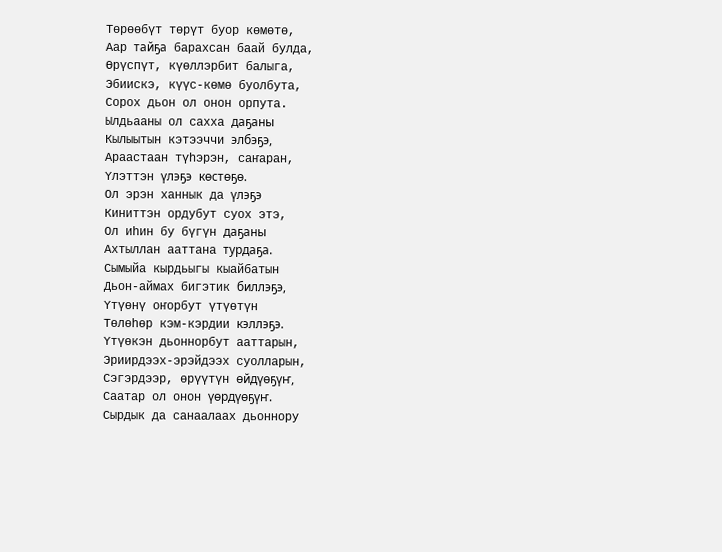Төрөөбүт төрүт буор көмөтө,
Аар тайҕа барахсан баай булда,
Өрүспүт, күөллэрбит балыга,
Эбиискэ, күүс-көмө буолбута,
Сорох дьон ол онон орпута.
Ылдьааны ол сахха даҕаны
Кылыытын кэтээччи элбэҕэ,
Араастаан түһэрэн, саҥаран,
Үлэттэн үлэҕэ көстөҕө.
Ол эрэн ханнык да үлэҕэ
Киниттэн ордубут суох этэ,
Ол иһин бу бүгүн даҕаны
Ахтыллан ааттана турдаҕа.
Сымыйа кырдьыгы кыайбатын
Дьон-аймах бигэтик биллэҕэ,
Үтүөнү оҥорбут үтүөтүн
Төлөһөр кэм-кэрдии кэллэҕэ.
Үтүөкэн дьоннорбут ааттарын,
Эриирдээх-эрэйдээх суолларын,
Сэгэрдээр, өрүүтүн өйдүөҕүҥ,
Саатар ол онон үөрдүөҕүҥ.
Сырдык да санаалаах дьоннору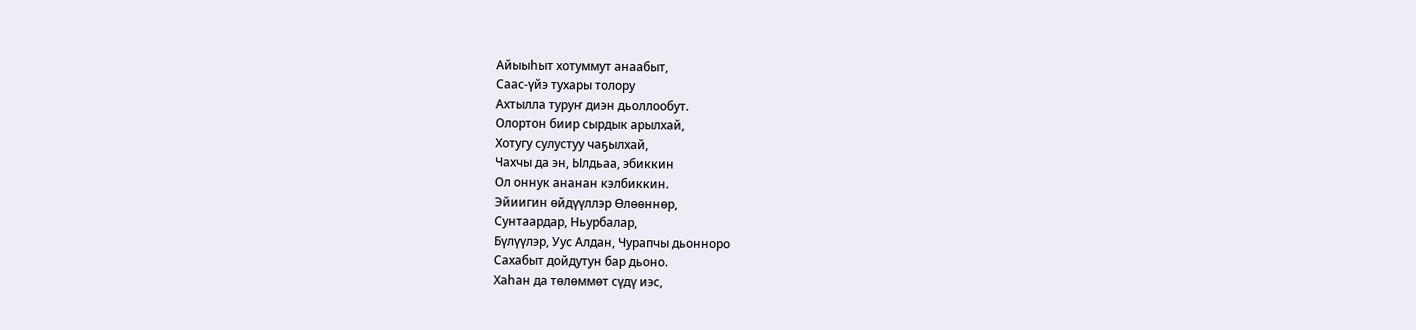Айыыһыт хотуммут анаабыт,
Саас-үйэ тухары толору
Ахтылла туруҥ диэн дьоллообут.
Олортон биир сырдык арылхай,
Хотугу сулустуу чаҕылхай,
Чахчы да эн, Ылдьаа, эбиккин
Ол оннук ананан кэлбиккин.
Эйиигин өйдүүллэр Өлөөннөр,
Сунтаардар, Ньурбалар,
Бүлүүлэр, Уус Алдан, Чурапчы дьонноро
Сахабыт дойдутун бар дьоно.
Хаһан да төлөммөт сүдү иэс,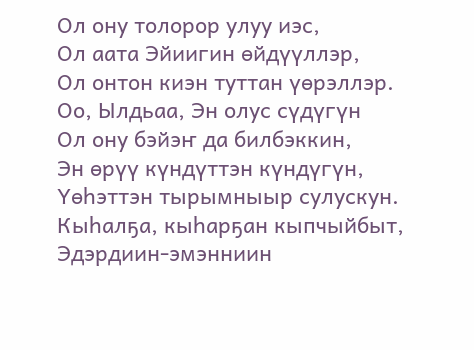Ол ону толорор улуу иэс,
Ол аата Эйиигин өйдүүллэр,
Ол онтон киэн туттан үөрэллэр.
Оо, Ылдьаа, Эн олус сүдүгүн
Ол ону бэйэҥ да билбэккин,
Эн өрүү күндүттэн күндүгүн,
Үөһэттэн тырымныыр сулускун.
Кыһалҕа, кыһарҕан кыпчыйбыт,
Эдэрдиин-эмэнниин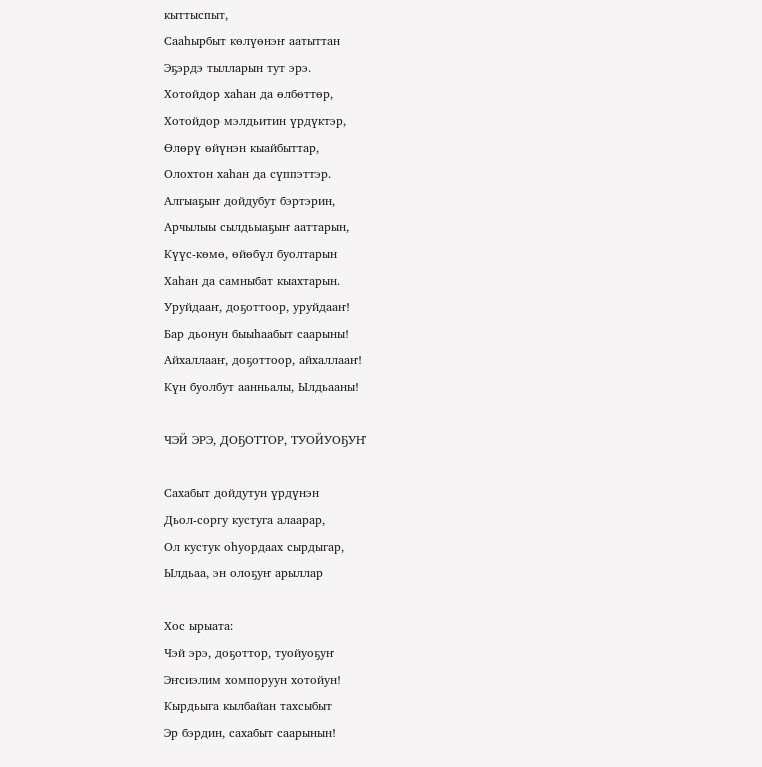кыттыспыт,
Сааһырбыт көлүөнэҥ аатыттан
Эҕэрдэ тылларын тут эрэ.
Хотойдор хаһан да өлбөттөр,
Хотойдор мэлдьитин үрдүктэр,
Өлөрү өйүнэн кыайбыттар,
Олохтон хаһан да сүппэттэр.
Алгыаҕыҥ дойдубут бэртэрин,
Арчылыы сылдьыаҕыҥ ааттарын,
Күүс-көмө, өйөбүл буолтарын
Хаһан да самныбат кыахтарын.
Уруйдааҥ, доҕоттоор, уруйдааҥ!
Бар дьонун быыһаабыт саарыны!
Айхаллааҥ, доҕоттоор, айхаллааҥ!
Күн буолбут аанньалы, Ылдьааны!

ЧЭЙ ЭРЭ, ДОҔОТТОР, ТУОЙУОҔУҤ

Сахабыт дойдутун үрдүнэн
Дьол-соргу кустуга алаарар,
Ол кустук оһуордаах сырдыгар,
Ылдьаа, эн олоҕуҥ арыллар

Хос ырыата:
Чэй эрэ, доҕоттор, туойуоҕуҥ
Эҥсиэлим хомпоруун хотойун!
Кырдьыга кылбайан тахсыбыт
Эр бэрдин, сахабыт саарынын!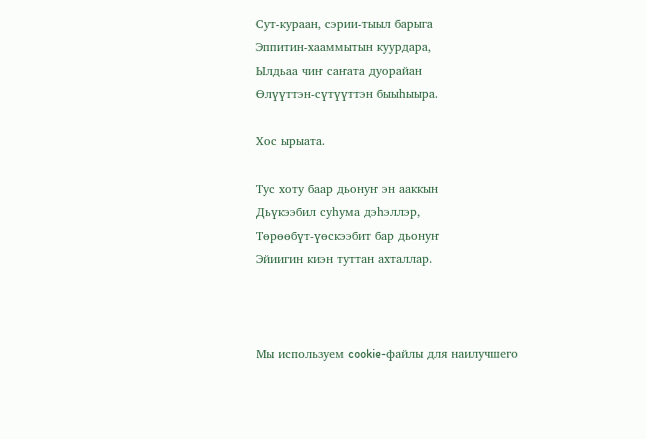Сут-кураан, сэрии-тыыл барыга
Эппитин-хааммытын куурдара,
Ылдьаа чиҥ саҥата дуорайан
Өлүүттэн-сүтүүттэн быыһыыра.

Хос ырыата.

Тус хоту баар дьонуҥ эн ааккын
Дьүкээбил суһума дэһэллэр,
Төрөөбүт-үөскээбит бар дьонуҥ
Эйиигин киэн туттан ахталлар.



Мы используем cookie-файлы для наилучшего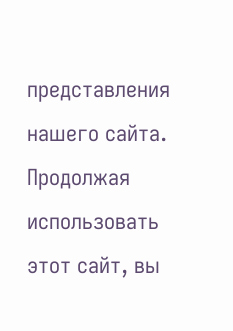представления нашего сайта. Продолжая использовать этот сайт, вы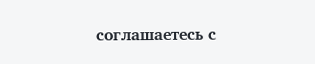соглашаетесь с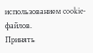использованием cookie-файлов.
Принять